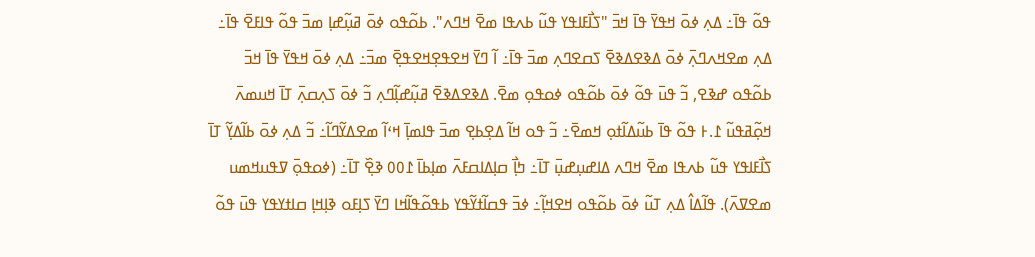ߟߋ߬ ߟߊ߫߸ ߡߍ߲ ߦߋ߫ ߞߟߌ߫ ߟߊ߫ ߞߏ߫ "ߖߊ߯ߓߊߟߌ ߟߎ߬ ߕߍߟߊ ߘߐ߫ ߞߣߍ". ߕߋ߬ߟߋ ߦߋ߫ ߥߎ߲߬ߝߊ߲ ߘߏ߫ ߟߋ߬ ߟߊߓߐ߫ ߟߊ߫߸ ߡߍ߲ ߘߐߞߍߣߍ߲߫ ߦߋ߫ ߡߢߐߡߢߐ߫ ߖߛߐߣߍ߲ ߘߏ߫ ߟߊ߫߸ ߊ߬ ߣߌ߫ ߞߐߟߐ߲ߞߐߟߐ߲߫ ߘߏ߫߸ ߡߍ߲ ߦߋ߫ ߞߟߌ߫ ߟߊ߫ ߞߏ߫ ߕߋ߬ߟߋ ߝߢߐ, ߏ߬ ߟߎ߫ ߟߋ߬ ߦߋ߫ ߕߋ߬ߟߋ ߦߋߟߋ߲ ߘߐ߫. ߡߢߐߡߢߐ߫ ߥߎ߲߬ߝߊ߲߬ߣߍ߲ ߏ߬ ߦߋ߫ ߖߍ߲ߛߍ߲߫ ߠߊ߫ ߞߎߘߍ߫ ߞߋ߲߬ߥߟߎ߬ ߁.߅ ߟߋ߬ ߟߊ߫ ߕߎ߬ߡߊ߬ߙߋ߲ ߞߘߐ߫߸ ߏ߬ ߟߋ ߞߊ߬ ߡߐ߲ߕߐ߲ ߘߏ߫ ߟߊߘߊ߲߫ ߞߵߊ߬ ߘߐߡߌ߬ߣߊ߬߸ ߏ߬ ߡߍ߲ ߦߋ߫ ߕߊ߬ߡߌ߲߬ ߠߊ߫ ߖߊ߯ߓߊߟߌ ߟߎ߬ ߕߍߟߊ ߘߐ߫ ߞߣߍ ߡߊߝߎ߲ߝߎ߲߫ ߠߊ߫߸ ߤߊ߲߯ ߛߊ߲ߡߊߛߓߍ߫ ߘߊ߲ߕߊ߫ ߁߀߀ ߢߐ߲߰ ߠߊ߫߸ (ߦߋߟߋ߲߫ ߜߟߎߞߘߎ ߘߐߜߍ߫). ߟߊ߬ߡߊ߮ ߡߍ߲ ߠߎ߬ ߦߋ߫ ߕߋ߬ߟߋ ߞߐߞߊ߲߬߸ ߦߏ߫ ߟߛߊ߬ߙߌ߬ߟߌ ߕߟߋ߬ߟߊ߬ߞߊ ߣߌ߫ ߖߊ߲ߓߋ ߢߊ߲ߞߊ߲ ߛߊߙߌߟߌ ߟߎ߫ ߟߋ߬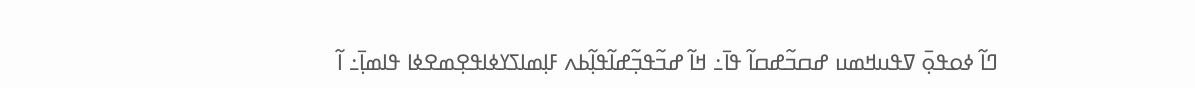ߣߊ߬ ߦߋߟߋ߲߫ ߜߟߎߞߘߎ ߝߛߏ߬ߝߛߊ߬ ߟߊ߫߸ ߞߊ߬ ߝߏ߬ߟߏ߲߬ߝߊ߬ߟߊ߲߬ߕߍ ߓߊ߲ߘߊߖߌߦߊߟߐ߲ߘߐߦߊ ߟߊߘߊ߲߫߸ ߊ߬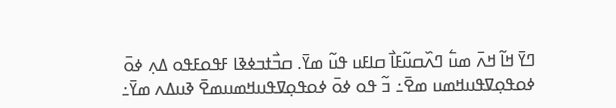ߣߌ߫ ߞߊ߬ ߞߍ߫ ߘߎ߱ ߣߍ߰ߛߎ߬ߓߊ߯ ߛߊߓߎ ߟߎ߬ ߘߌ߫. ߛߏ߯ߙߏߦߢߊ ߓߟߋߓߟߋ ߡߍ߲ ߦߋ߫ ߦߋߟߋ߲ߜߟߎߞߘߎ ߘߐ߫߸ ߏ߬ ߟߋ ߦߋ߫ ߦߋߟߋ߲ߜߟߎߞߘߎߘߐ߫ ߢߎߡߍ ߘߌ߫߸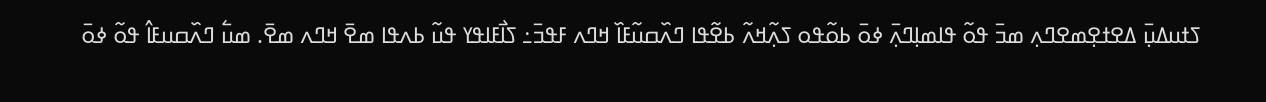ߖߙߎߡߎ߲߫ ߡߐߙߐ߲ߘߐߣߍ߲ ߘߏ߫ ߟߋ߬ ߟߊߘߊ߲ߣߍ߲߫ ߦߋ߫ ߕߋ߬ߟߋ ߖߍ߲߬ߞߍ߬ ߕߐ߬ߟߊ ߣߍ߰ߛߎ߬ߓߊ߰ ߞߣߍ ߓߟߏ߫߸ ߖߊ߯ߓߊߟߌ ߟߎ߬ ߕߍߟߊ ߘߐ߫ ߞߣߍ ߘߐ߫. ߘߎ߱ ߣߍ߰ߛߎߓߊ߮ ߟߋ߬ ߦߋ߫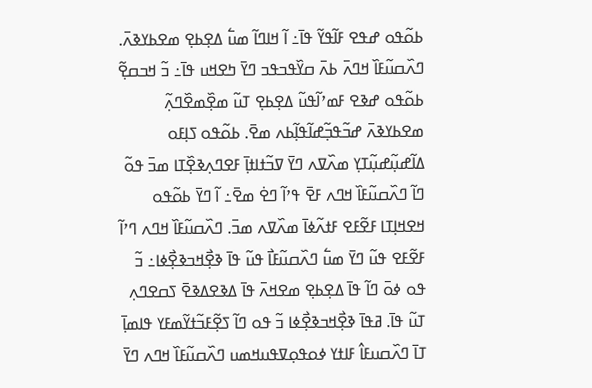ߕߋ߬ߟߋ ߝߟߐ ߓߊ߬ߟߌ߬ ߟߊ߫߸ ߊ߬ ߞߊߣߊ߬ ߘߎ߱ ߡߐ߲ߕߐ߲ ߘߐߕߌߢߍ߫. ߣߍ߰ߛߎ߬ߓߊ߰ ߞߣߍ߫ ߕߍ߫ ߛߌ߰ߟߏߟߏ ߣߌ߫ ߤߐߞߎ ߟߊ߫߸ ߏ߬ ߞߏߛߐ߲߬ ߕߋ߬ߟߋ ߝߢߐ ߓߘߴߊ߬ߟߎ߬ ߡߐ߲ߕߐ߲ ߠߎ߬ ߘߐ߲߰ߘߐ߰ߣߍ߲߬ ߘߐߕߌߢߍ߫ ߝߏ߬ߟߏ߲߬ߝߊ߬ߟߊ߲߬ߕߍ ߘߐ߫. ߕߋ߬ߟߋ ߖߊ߲ߓߋ ߡߊ߬ߝߎ߲߬ߝߎ߲߬ߠߌ߲ ߘߍ߰ߜߍ ߣߌ߫ ߜߏ߬ߙߊߙߊ߲߫ ߓߐߣߍ߲ߢߐ߲߰ߠߊ ߘߏ߫ ߟߋ߬ ߣߊ߬ ߣߍ߰ߛߎ߬ߓߊ߰ ߞߣߍ ߓߐ߫ ߟߴߊ߬ ߣߐ߭ ߘߐ߫߸ ߊ߬ ߣߌ߫ ߕߋ߬ߟߋ ߞߐߞߊ߲ߠߊ ߓߐ߬ߓߐ ߓߙߍ߬ߦߊ߫ ߘߍ߰ߜߍ ߘߏ߫. ߣߍ߰ߛߎ߬ߓߊ߰ ߞߣߍ ߣߴߊ߬ ߓߐ߬ߓߐ ߟߎ߬ ߣߌ߫ ߘߎ߱ ߣߍ߰ߛߎ߬ߓߊ߯ ߟߎ߬ ߟߊ߫ ߢߐ߲߯ߞߏߢߐ߲߯ߦߊ߸ ߏ߬ ߟߋ ߦߋ߫ ߣߊ߬ ߟߊ߫ ߡߐ߲ߕߐ߲ ߘߐߞߍ߫ ߟߊ߫ ߡߢߐߡߢߐ߫ ߖߛߐߣߍ߲ ߠߎ߬ ߟߊ߫. ߥߟߊ߫ ߢߐ߲߯ߞߏߢߐ߲߯ߦߊ ߏ߬ ߟߋ ߣߊ߬ ߖߐ߲߬ߓߏ߬ߙߌ߬ߘߓߌ ߟߊߘߊ߲߫ ߠߊ߫ ߣߍ߰ߛߎߓߊ߮ ߓߊߙߌ ߦߋߟߋ߲ߜߟߎߞߘߎ ߣߍ߰ߛߎ߬ߓߊ߰ ߞߣߍ ߣߌ߫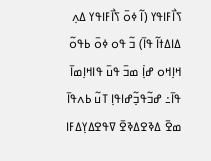ߖߊ߯ߓߊߟߌ (ߊ߬ ߦߋ߫ ߖߊ߯ߓߊߟߌ ߡߍ߲ ߡߊߡߙߊ߬ ߟߊ߫) ߏ߬ ߟߋ ߦߋ߫ ߕߟߋ߬ ߞߊ߲ߞߋ ߝߊ߲߭ ߘߏ߫ ߟߎ߫ ߟߊߞߊ߲ߘߊ߫ ߟߊ߫߸ ߝߏ߬ߟߏ߲߬ߝߊߟߊ߲ ߠߎ߬ ߕߍߟߊ߫ ߘߐ߫ ߡߢߐߡߢߐ߫ ߜߟߐߡߌ߲ߡߓߊ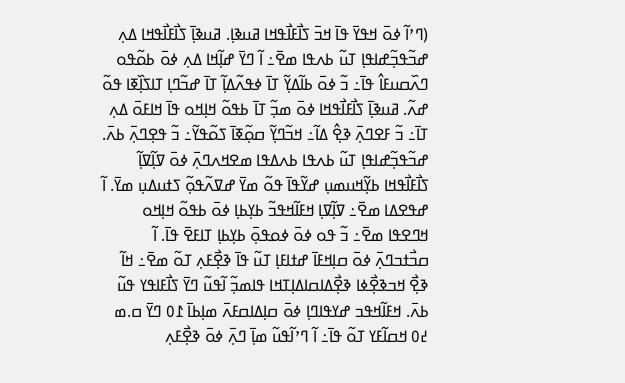(ߣߴߊ߬ ߦߋ߫ ߞߟߌ߫ ߟߊ߫ ߞߏ߫ ߖߊ߯ߓߊ߯ߟߞߊ ߥߎߢߊ߲. ߥߎߢߊ߲߫ ߖߊ߯ߓߊ߯ߟߞߊ ߡߍ߲ ߝߏ߬ߟߏ߲߬ߝߊߟߊ߲ ߠߎ߬ ߕߍߟߊ ߘߐ߫߸ ߊ߬ ߣߌ߫ ߝߊ߲߬ߞߊ ߡߍ߲ ߦߋ߫ ߕߋ߬ߟߋ ߣߍ߰ߛߎߓߊ߮ ߟߊ߫߸ ߏ߬ ߦߋ߫ ߕߊ߬ߡߌ߲߬ ߠߊ߫ ߦߟߍ߬ߡߊ߲߬ ߠߊ߫ ߝߏ߬ߣߊ߲ ߠߊߖߊ߲߰ߧߊ ߟߋ߬ ߝߍ߬. ߥߎߢߊ߲߫ ߖߊ߯ߓߊ߯ߟߞߊ ߦߋ߫ ߘߏ߲߬ ߠߊ߫ ߕߟߋ߬ ߞߊ߲ߞߋ ߟߊ߫ ߞߊߓߋ߫ ߡߍ߲ ߠߊ߫߸ ߏ߬ ߓߐߣߍ߲߫ ߢߐ߲߮ ߡߊ߬߸ ߞߏ߬ߣߌ߲߬ ߛߋ߲߬ߧߊ߫ ߖߋ߬ߟߌ߬߸ ߏ߬ ߟߐ߲ߣߍ߲߫ ߕߍ߫. ߝߏ߬ߟߏ߲߬ߝߊߟߊ߲ ߠߎ߬ ߕߍߟߊ ߕߍߡߟߊ ߘߐߞߍߣߍ߲߫ ߦߋ߫ ߜߊ߲߬ߜߊ߲߬ ߖߊ߯ߓߊ߯ߟߞߊ ߕߌ߲߬ߞߎߘߎ߲ ߝߌ߬ߟߊ߫ ߟߋ߬ ߘߌ߫ ߝߜߍ߬ߟߋ߲߬ ߖߙߎߡߎ߲ ߘߌ߫. ߊ߬ ߝߟߐߡߊ ߘߐ߫߸ ߜߊ߲߬ߜߊ߲ ߞߓߊ߬ߞߟߏ߬ ߕߌ߲ߕߊ߲ ߦߋ߫ ߕߟߋ߬ ߞߊ߲ߞߋ ߞߣߐߟߊ ߘߐ߫߸ ߏ߬ ߟߋ ߦߋ߫ ߦߋߟߋ߲߫ ߕߌ߲ߕߊ߲ ߠߊߓߐ߫ ߟߊ߫. ߊ߬ ߛߏ߯ߙߏߣߍ߲߫ ߦߋ߫ ߛߊ߲ߞߓߊ߫ ߝߙߊߓߊ߲ ߠߎ߬ ߟߊ߫ ߢߐ߲߯ߓߍ߲ ߠߋ߬ ߘߐ߫߸ ߞߊ߬ ߢߐ߲߯ ߞߏߢߐ߲߯ߦߊ ߢߐ߲߯ߡߊߛߊߡߊ߲ߠߞߊ ߟߊߘߏ߲߬ ߊ߬ߟߎ߬ ߣߌ߫ ߖߊ߯ߓߊߟߌ ߟߎ߬ ߕߍ߫. ߞߓߊ߬ߞߟߏ ߝߌߟߊߣߊ߲ ߦߋ߫ ߛߊ߲ߡߊߛߓߍ߫ ߘߊ߲ߕߊ߫ ߁߀ ߣߌ߫ ߛ.ߘ ߄߀ ߞߛߊ߬ߓߌ ߠߋ߬ ߟߊ߫߸ ߊ߬ ߣߴߊ߬ߟߎ߬ ߘߊ߲߫ ߣߍ߲߫ ߦߋ߫ ߢߐ߲߯ߓߍ߲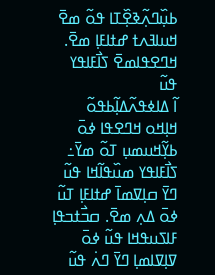ߕߎ߲߰ߣߍ߲߬ߢߐ߲߰ߠߊ ߟߋ߬ ߘߐ߫ ߞߎߊߔߍߙ ߝߙߊߓߊ߲ ߘߐ߫.
ߞߣߐߟߊߘߐ߫ ߖߊ߯ߓߊߟߌ ߟߎ߬
ߊ߬ ߡߊߦߟߍ߬ߡߊ߲߬ߕߟߋ߬ ߞߊ߲ߞߋ ߞߣߐߟߊ ߦߋ߫ ߕߌ߲߬ߞߎߘߎ߲ ߠߋ߬ ߘߌ߫߸ ߖߊ߯ߓߊߟߌ ߘߎ߰ߟߊ߬ߞߊ ߟߎ߬ ߣߌ߫ ߛߊ߲ߜߘߊ߫ ߝߙߊߓߊ߲ ߠߎ߬ ߦߋ߫ ߡߍ߲ ߘߐ߫. ߛߏ߯ߙߏߟߊ߲ ߓߊߖߎߟߞߊ ߟߎ߬ ߦߋ߫ ߜߊ߲ߜߊߘߊ߲ ߣߌ߫ ߣߍ߭ ߟߎ߬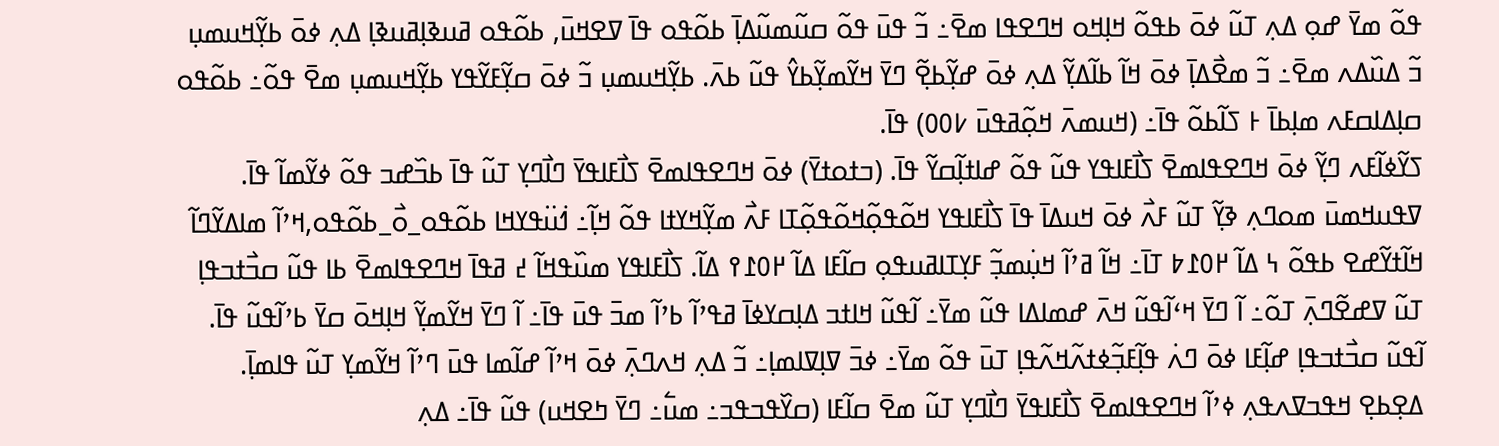ߟߋ߬ ߘߌ߫ ߝߋ߲ ߡߍ߲ ߠߎ߬ ߦߋ߫ ߕߟߋ߬ ߞߊ߲ߞߋ ߞߣߐߟߊ ߘߐ߫߸ ߏ߬ ߟߎ߫ ߟߋ߬ ߛߎ߬ߘߎ߬ߡߊ߲߫ ߕߋ߬ߟߋ ߟߊ߫ ߜߐߞߎ߫, ߕߋ߬ߟߋ ߥߎߢߊ߲ߥߎߢߊ߲ ߡߍ߲ ߦߋ߫ ߕߌ߲߬ߞߎߘߎ߲ ߏ߬ ߡߎ߰ߡߍ ߘߐ߫߸ ߏ߬ ߘߐ߯ߡߊ߲߫ ߦߋ߫ ߞߊ߬ ߕߊ߬ߡߌ߲߬ ߡߍ߲ ߦߋ߫ ߝߌ߲߬ߕߐ߲߬ ߣߌ߫ ߞߌ߬ߘߌ߲߬ߕߌ߮ ߟߎ߬ ߕߍ߫. ߕߌ߲߬ߞߎߘߎ߲ ߏ߬ ߦߋ߫ ߛߌ߲߬ߓߌ߬ߟߌ ߕߌ߲߬ߞߎߘߎ߲ ߘߐ߫ ߟߋ߬߸ ߕߋ߬ߟߋ ߛߊ߲ߡߊߛߓߍ ߘߊ߲ߕߊ߫ ߅ ߖߊ߬ߕߋ߬ ߟߊ߫߸ (ߞߎߘߍ߫ ߞߋ߲߬ߥߟߎ߫ ߇߀߀) ߟߊ߫.
ߖߌ߬ߦߊ߬ߓߍ ߣߌ߲߬ ߦߋ߫ ߞߣߐߟߊߘߐ߫ ߖߊ߯ߓߊߟߌ ߟߎ߬ ߟߋ߬ ߝߊߙߊ߲߬ߛߌ߬ ߟߊ߫. (ߏߙߋߙߌ߫) ߦߋ߫ ߞߣߐߟߊߘߐ߫ ߖߊ߯ߓߊߟߌ߫ ߣߊ߯ߣߌ߲ ߠߎ߬ ߟߊ߫ ߕߏ߰ߝߏ ߟߋ߬ ߦߌ߬ߘߊ߬ ߟߊ߫. ߜߟߎߞߘߎ߫ ߘߋߣߍ߲ ߢߌ߲߬ ߠߎ߬ ߓߍ߯ ߦߋ߫ ߞߎߡߊ߫ ߟߊ߫ ߖߊ߯ߓߊߟߌ ߞߋ߬ߟߋ߲߬ߞߋ߬ߟߋ߲߬ߠߊ ߓߍ߯ ߘߌ߲߬ߞߌߙߊ ߟߋ߬ ߞߊ߲߬߸ ߗ߭ߎ߳ߟߌߞߊ ߕߋ߬ߟߋ_ߋ߯_ߕߋ߬ߟߋ,ߞߴߊ߬ ߘߊߡߌ߬ߣߊ߬ ߞߊ߬ߙߌ߬ߝߐ ߕߟߋ߬ ߆ ߡߊ߬ ߂߀߁߈ ߠߊ߫߸ ߞߊ߬ ߥߴߊ߬ ߞߎ߲߭ߘߏ߲߬ ߓߌ߲ߠߊߥߎߟߋ߲ ߛߊ߬ߓߊ ߡߊ߬ ߂߀߁߉ ߡߊ߬. ߖߊ߯ߓߊߟߌ ߘߎ߰ߟߞߊ߬ ߄ ߥߟߊ߫ ߞߣߐߟߊߘߐ߫ ߕߊ ߟߎ߬ ߛߏ߯ߙߏߟߊ߲ ߠߎ߬ ߜߝߐ߬ߣߍ߲߫ ߠߋ߬߸ ߊ߬ ߣߌ߫ ߞߵߊ߬ߟߎ߬ ߞߍ߫ ߝߘߊߡߊ ߟߎ߬ ߘߌ߫߸ ߊ߬ߟߎ߬ ߞߊߙߏ ߡߊ߲ߛߌߦߊ߫ ߥߟߴߊ߬ ߕߴߊ߬ ߘߏ߫ ߟߎ߫ ߟߊ߫߸ ߊ߬ ߣߌ߫ ߞߌ߬ߘߌ߲߬ ߞߊ߲ߞߋ߫ ߛߌ߫ ߕߴߊ߬ߟߎ߬ ߟߊ߫. ߊ߬ߟߎ߬ ߛߏ߯ߙߏߟߊ߲ ߝߊ߲߬ߓߊ ߦߋ߫ ߣߍ߭ ߟߊ߲߬ߓߏ߲߬ߦߙߍ߬ߞߍ߬ߟߊ߲ ߠߎ߫ ߟߋ߬ ߘߌ߫߸ ߦߏ߫ ߜߊ߲ߜߊߘߊ߲߸ ߏ߬ ߡߍ߲ ߞߍߣߍ߲߫ ߦߋ߫ ߞߴߊ߬ ߝߊ߬ߘߊ ߟߎ߫ ߣߴߊ߬ ߞߌ߬ߘߌ߲ ߠߎ߬ ߟߊߘߊ߲߫. ߡߐ߲ߕߐ߲ ߞߟߏߜߍߟߍ߲ ߦߴߊ߬ ߞߣߐߟߊߘߐ߫ ߖߊ߯ߓߊߟߌ߫ ߣߊ߯ߣߌ߲ ߠߎ߬ ߘߐ߫ ߛߊ߬ߓߊ (ߛߌ߰ߟߏߟߏ߸ ߘߎ߱߸ ߣߌ߫ ߤߐߞߎ) ߟߎ߬ ߟߊ߫߸ ߡߍ߲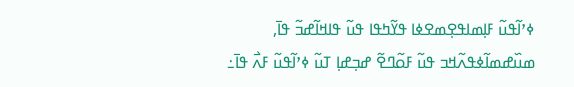ߦߴߊ߬ߟߎ߬ ߓߊ߲ߘߊߟߐ߲ߘߐߦߊ ߟߌ߬ߤߟߊ ߟߎ߬ ߟߊߞߊ߬ߝߏ߬ ߟߊ߫, ߘߎ߰ߝߘߊ߬ߦߟߍ߬ߞߏ ߟߎ߬ ߓߋ߬ߣߐ߬ ߝߏ߲ߝߊ߲ ߠߎ߬ ߦߴߊ߬ߟߎ߬ ߓߍ߯ ߟߊ߫߸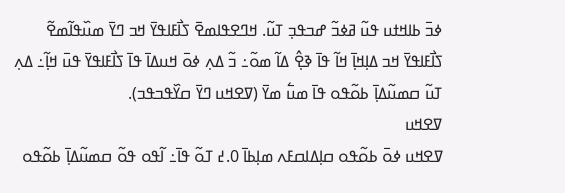ߦߏ߫ ߕߊߞߙߎ ߟߎ߬ ߥߦߏ߬ ߝߏߟߏ߲ ߠߎ߬. ߞߣߐߟߊߘߐ߫ ߖߊ߯ߓߊߟߌ߫ ߞߏ ߣߌ߫ ߘߎ߰ߟߊ߬ߘߐ߬ ߖߊ߯ߓߊߟߌ߫ ߞߏ ߡߊ߲ߞߊ߲߫ ߞߊ߬ ߟߊ߫ ߢߐ߲߮ ߡߊ߬ ߘߋ߬߸ ߏ߬ ߡߍ߲ ߦߋ߫ ߞߎߡߊ߫ ߟߊ߫ ߖߊ߯ߓߊߟߌ߫ ߟߎ߫ ߞߊ߲߬߸ ߡߍ߲ ߠߎ߬ ߛߘߎ߬ߡߊ߲߫ ߕߋ߬ߟߋ ߟߊ߫ ߘߎ߱ ߘߌ߫ (ߜߐߞߎ ߣߌ߫ ߛߌ߰ߟߏߟߏ).
ߜߐߞߎ
ߜߐߞߎ ߦߋ߫ ߕߋ߬ߟߋ ߛߊ߲ߡߊߛߓߍ ߘߊ߲ߕߊ߫ 0.߄ ߠߋ߬ ߟߊ߫߸ ߊ߬ߟߋ ߟߋ߬ ߛߘߎ߬ߡߊ߲߫ ߕߋ߬ߟߋ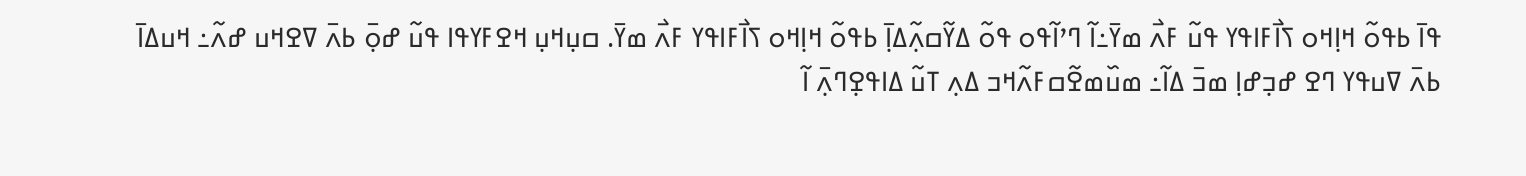ߟߊ߫ ߕߟߋ߬ ߞߊ߲ߞߋ ߖߊ߯ߓߊߟߌ ߟߎ߬ ߓߍ߯ ߘߌ߫߸ߊ߬ ߣߴߊ߬ߟߋ ߟߋ߬ ߡߌ߬ߛߍ߲߬ߡߊ߲߫ ߕߟߋ߬ ߞߊ߲ߞߋ ߖߊ߯ߓߊߟߌ ߓߍ߯ ߘߌ߫. ߛߎ߲ߞߎ߲ ߞߐߓߌߟߊ ߟߎ߬ ߝߋ߲߫ ߕߍ߫ ߜߐߞߎ ߝߍ߬߸ ߞߎߡߊ߫ ߕߍ߫ ߜߎߟߌ ߣߐ ߝߏ߲ߝߊ߲ ߘߏ߫ ߡߊ߬߸ ߘߎ߰ߘߐ߬ߛߓߍ߬ߞߏ ߡߍ߲ ߠߎ߬ ߡߊߟߐ߲ߣߍ߲߫ ߊ߬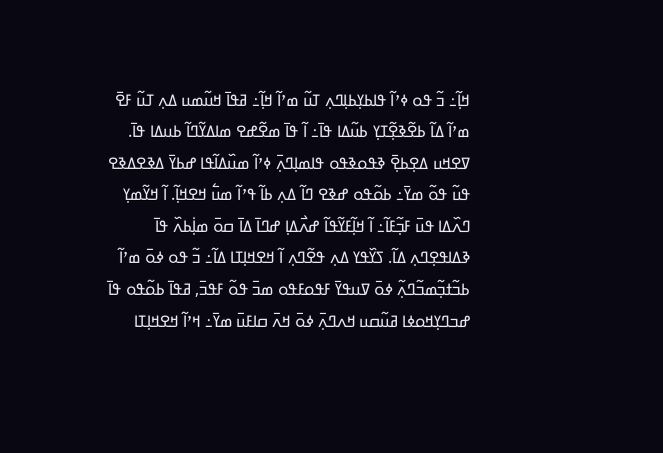ߞߊ߲߬߸ ߏ߬ ߟߋ ߦߴߊ߬ ߟߊߕߌ߲ߕߊ߲ߣߍ߲ ߠߎ߬ ߘߴߊ߬ ߞߊ߲߬߸ ߥߟߊ߫ ߞߎ߬ߘߎ ߡߍ߲ ߠߎ߬ ߓߐ߫ ߘߴߊ߬ ߡߊ߬ ߕߐ߬ߢߐ߲߬ߠߌ߲ ߕߎ߬ߡߊ ߟߊ߫߸ ߊ߬ ߟߊ߫ ߘߐ߬ߝߐ ߘߊߡߌ߬ߣߊ߬ ߕߎߡߊ ߟߊ߫. ߜߐߞߎ ߡߐ߲ߕߐ߲߫ ߢߟߋߢߟߋ ߟߊߘߊ߲ߣߍ߲߫ ߦߴߊ߬ ߘߎ߰ߡߊ߬ߟߊ ߝߕߌ߫ ߡߢߐߡߢߐ ߟߎ߬ ߟߋ߬ ߘߌ߫߸ ߕߋ߬ߟߋ ߝߢߐ ߣߊ߬ ߡߍ߲ ߕߊ߬ ߟߴߊ߬ ߘߎ߱ ߞߐߞߊ߲߬. ߊ߬ ߞߌ߬ߘߌ߲ ߣߍ߰ߡߊ ߟߎ߫ ߓߏ߲߬ߓߊ߬߸ ߊ߬ ߞߊ߲߬ߓߌ߬ߟߊ߬ ߝߍ߯ߡߊ߲ ߝߣߊ߫ ߡߊ߫ ߛߋ߫ ߘߊ߲߭ߕߍ߰ ߟߊ߫ ߢߡߊߟߐ߲ߣߍ߲ ߡߊ߬. ߖߌ߰ߟߌ ߡߍ߲ ߟߐ߬ߣߍ߲ ߊ߬ ߞߐߞߊ߲ߠߊ ߡߊ߬߸ ߏ߬ ߟߋ ߦߋ߫ ߘߴߊ߬ ߕߏ߬ߙߏ߲߬ߘߏ߬ߣߍ߲߬ ߦߋ߫ ߜߎߟߌ߫ ߓߟߋߓߟߋ ߘߏ߫ ߟߋ߬ ߓߟߏ߫, ߥߟߊ߫ ߕߋ߬ߟߋ ߟߊ߫ ߝߏߣߌ߲ߞߋߦߊ ߥߎ߬ߛߎ ߞߍߣߍ߲߫ ߦߋ߫ ߞߍ߫ ߛߊߓߎ߫ ߘߌ߫߸ ߞߴߊ߬ ߞߐߞߊ߲ߠߊ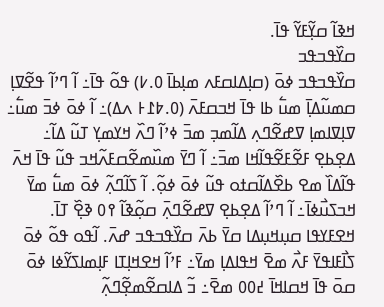ߞߢߊ߬ ߛߌ߲߬ߓߌ߬ ߟߊ߫.
ߛߌ߰ߟߏߟߏ
ߛߌ߰ߟߏߟߏ ߦߋ߫ (ߛߊ߲ߡߊߛߓߍ ߘߊ߲ߕߊ߫ ߀.߇) ߟߋ߬ ߟߊ߫߸ ߊ߬ ߣߴߊ߬ ߟߐ߬ߜߊ߲ ߛߘߎ߬ߡߊ߲߫ ߘߎ߱ ߕߊ ߟߊ߫ ߞߏߛߓߍ߫ (߀.߈߁߅ ߍߡ)߸ ߊ߬ ߦߋ߫ ߦߏ߫ ߘߎ߱߸ ߜߊ߲ߜߊߘߊ߲ ߜߝߐ߬ߣߍ߲ ߡߊ߬ߘߏ߲ ߘߏ߫ ߦߴߊ߬ ߣߍ߰ ߞߌߘߌ߲ ߠߎ߬ ߡߊ߬߸ ߡߐ߲ߕߐ߲ ߓߐ߬ߓߐ߬ߟߊ߬ߞߊ ߘߏ߫߸ ߊ߬ ߣߌ߫ ߘߎ߰ߘߐ߬ߛߓߍ߬ߞߏ ߟߎ߬ ߟߊ߫ ߞߍ߫ ߟߊ߬ߡߊ߰ ߘߐ ߕߐ߰ߡߊ߬ߛߙߋ ߟߎ߬ ߦߋ߫ ߦߋ߲߬. ߊ߬ ߖߊ߬ߣߍ߲߬ ߦߋ߫ ߘߎ߱ ߘߌ߫ ߞߏߖߎ߯ߦߊ߫߸ ߊ߬ ߣߴߊ߬ ߡߐ߲ߕߐ߲ ߜߝߐ߬ߣߍ߲߫ ߛߋ߲߬ߢߊ߬ ߉߀ ߢߐ߲߰ ߠߊ߫. ߞߐߓߌߟߊ ߛߎ߲ߞߎ߲ߡߊ ߛߌ߫ ߕߍ߫ ߛߌ߰ߟߏߟߏ ߝߍ߫. ߊ߬ߟߋ ߟߋ߬ ߦߋ߫ ߖߊ߯ߓߊߟߌ߫ ߓߍ߯ ߘߐ߫ ߞߟߊߡߊ߲ ߘߌ߫߸ ߓߴߊ߬ ߞߐߞߊ߲ߠߊ ߓߊ߲ߘߊߖߌ߬ߦߊ ߦߋ߫ ߛߋ߫ ߟߊ߫ ߞߛߊߞߊ߫ ߄߀߀ ߘߐ߫߸ ߏ߬ ߡߊߛߐ߬ߘߐ߲߬ߣߍ߲߬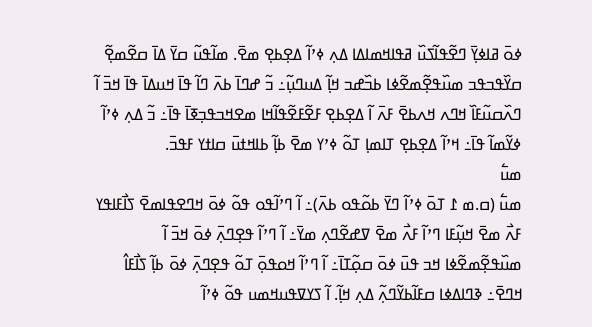ߦߋ߫ ߥߊߦߌ߲߫ ߣߐ߬ߟߊ߬ߖߎ߰ ߥߟߊߞߘߊߡߊ ߡߍ߲ ߦߴߊ߬ ߡߐ߲ߕߐ߲ ߘߐ߫. ߘߊ߬ߟߎ߬ ߛߌ߫ ߡߊ߫ ߛߐ߬ߘߐ߲߬ ߛߌ߰ߟߏߟߏ ߘߎ߰ߟߐ߲߬ߘߐ߬ߦߊ ߕߏ߰ߝߏ ߞߊ߲߬ ߡߎߣߎ߲߬߸ ߏ߬ ߝߣߊ߫ ߕߍ߫ ߣߊ߬ ߟߊ߫ ߞߎߡߊ߫ ߟߊ߫ ߞߏ߫ ߊ߬ ߣߍ߰ߛߎ߬ߓߊ߰ ߞߣߍ ߞߍߕߐ߫ ߓߍ߫ ߊ߬ ߡߐ߲ߕߐ߲ ߓߐ߬ߓߐ߬ߟߊ߬ߞߊ ߘߐߞߏߟߏ߲ߧߊ߫ ߟߊ߫߸ ߏ߬ ߡߍ߲ ߦߴߊ߬ ߦߌ߬ߘߊ߬ ߟߊ߫߸ ߞߴߊ߬ ߡߐ߲ߕߐ߲ ߠߊߘߊ߲ ߠߋ߬ ߦߴߌ ߘߐ߫ ߕߊ߲߬ ߕߊߞߙߎ߫ ߛߊߙߌ ߓߟߏ߫.
ߘߎ߱
ߘߎ߱ (ߛ.ߘ ߁ ߠߋ߫ ߦߴߊ߬ ߣߌ߫ ߕߋ߬ߟߋ ߕߍ߫)߸ ߊ߬ ߣߴߊ߬ߟߋ ߟߋ߬ ߦߋ߫ ߞߣߐߟߊߘߐ߫ ߖߊ߯ߓߊߟߌ ߓߍ߯ ߘߐ߫ ߞߎ߲߬ߓߊ ߣߴߊ߬ ߓߍ߯ ߘߐ߫ ߜߝߐ߬ߣߍ߲ ߘߌ߫߸ ߊ߬ ߣߴߊ߬ ߟߐ߲ߣߍ߲߫ ߦߋ߫ ߞߏ߫ ߊ߬ ߘߎ߰ߟߐ߲߬ߘߐ߬ߦߊ ߞߏ ߟߎ߫ ߦߋ߫ ߛߋ߲߬ߠߊ߫߸ ߊ߬ ߣߴߊ߬ ߞߋߟߋ߲߫ ߠߋ߬ ߟߐ߲ߣߍ߲߫ ߦߋ߫ ߕߊ߲߬ ߖߊ߯ߓߊ߮ ߞߣߐ߫߸ ߢߣߊߡߦߊ ߛߓߊ߬ߕߌ߬ߣߍ߲߬ ߡߍ߲ ߞߊ߲߬. ߊ߬ ߖߌߜߟߎߞߘߎ ߟߋ߬ ߦߴߊ߬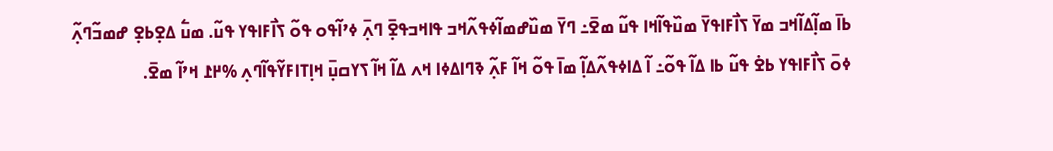ߕߊ߫ ߘߊ߲߬ߡߊ߬ߞߏ ߘߌ߫ ߖߊ߯ߓߊߟߌ߫ ߘߎ߰ߟߊ߬ߞߊ ߟߎ߬ ߘߐ߫߸ ߣߌ߫ ߘߎ߰ߝߘߊ߬ߦߟߍ߬ߞߏ ߟߊߞߏߟߐ߲߫ ߣߍ߲߫ ߦߴߊ߬ߟߋ ߟߋ߬ ߖߊ߯ߓߊߟߌ ߟߎ߬. ߘߎ߱ ߡߐ߲ߕߐ߲ ߝߘߏ߬ߣߍ߲߬ ߦߋ߫ ߖߊ߯ߓߊߟߌ ߕߐ߭ ߟߎ߬ ߕߊ ߡߊ߬ ߟߋ߬߸ ߊ߬ ߡߊߦߟߍ߬ߡߊ߲߬ ߘߊ߫ ߟߋ߬ ߞߊ߬ ߓߍ߲߬ ߢߣߊߡߦߊ ߞߍ ߡߊ߬ ߞߊ߬ ߖߌߛߎ߲߫ ߞߊ߲ߠߊߓߌ߬ߟߊ߬ߣߍ߲ %߂߁ ߞߴߊ߬ ߘߐ߫.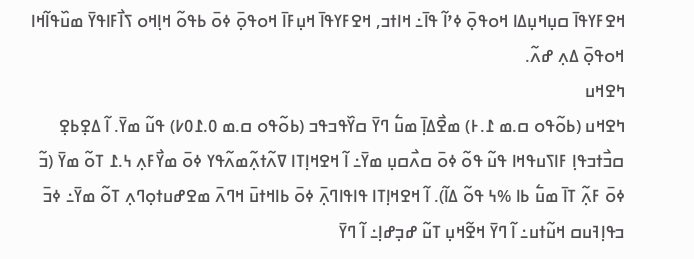ߞߐߓߌߟߊ߫ ߛߎ߲ߞߎ߲ߡߊ ߞߋߟߋ߲߫ ߦߴߊ߬ ߟߊ߫߸ ߞߊߙߏ, ߞߐߓߌߟߊ߫ ߞߎ߲ߓߊ߫ ߞߋߟߋ߲߫ ߦߋ߫ ߕߟߋ߬ ߞߊ߲ߞߋ ߖߊ߯ߓߊߟߌ߫ ߘߎ߰ߟߊ߬ߞߊ ߞߋߟߋ߲߫ ߡߍ߲ ߝߍ߬.
ߤߐߞߎ
ߤߐߞߎ (ߕߋ߬ߟߋ ߛ.ߘ ߁.߅) ߘߐ߯ߡߊ߲߫ ߘߎ߱ ߣߌ߫ ߛߌ߰ߟߏߟߏ (ߕߋ߬ߟߋ ߛ.ߘ ߀.߁߀߇) ߟߎ߬ ߘߌ߫. ߊ߬ ߡߐ߲ߕߐ߲ ߛߏ߯ߙߏߟߊ߲ ߓߊߖߎߟߞߊ ߟߎ߬ ߟߋ߬ ߦߋ߫ ߛߍ߯ߛߎ߲ ߘߌ߫߸ ߊ߬ ߞߐߞߊ߲ߠߊ ߜߍ߬ߙߍ߲߬ߘߍ߬ߟߌ ߦߋ߫ ߘߌ߯ߓߍ߲ ߆.߁ ߠߋ߬ ߘߌ߫ (ߏ߬ ߦߋ߫ ߓߍ߲߬ ߠߊ߫ ߘߎ߱ ߕߊ %߆ ߟߋ߬ ߡߊ߬). ߊ߬ ߞߐߞߊ߲ߠߊ ߟߊߟߊߣߍ߲߫ ߦߋ߫ ߕߊߞߙߎ߫ ߞߣߍ߫ ߘߐߝߎߙߋ߲ߣߍ߲ ߠߋ߬ ߘߌ߫߸ ߦߏ߫ ߏߟߊ߲ߔߎߛ ߞߎ߬ߙߎ߸ ߊ߬ ߣߌ߫ ߞߐ߬ߞߎ߲ ߠߎ߬ ߝߏ߲ߝߊ߲߸ ߊ߬ ߣߌ߫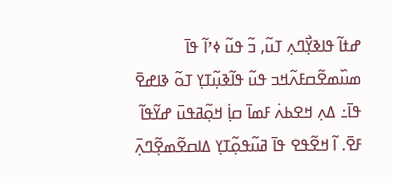ߝߙߊ߬ ߟߊߢߌ߲߯ߣߍ߲ ߠߎ߬, ߏ߬ ߟߎ߬ ߦߴߊ߬ ߟߊ߫ ߘߎ߰ߘߐ߬ߛߓߍ߬ߞߏ ߟߎ߬ ߟߊ߬ߢߎ߲߬ߠߌ߲ ߠߋ߬ ߢߊߝߐ߫ ߟߊ߫߸ ߡߍ߲ ߞߐߕߍ߭ ߓߘߊ߫ ߛߊ߲߭ ߞߋ߲߬ߥߟߎ߫ ߝߌ߬ߟߊ߬ ߓߐ߫. ߊ߬ ߞߐ߬ߟߐ ߟߊ߫ ߥߎ߬ߟߋ߲߬ߠߌ߲ ߡߊߛߐ߬ߘߐ߲߬ߣߍ߲߫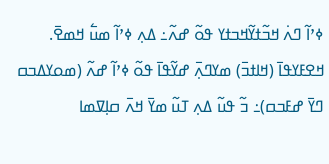ߦߴߊ߬ ߣߍ߭ ߞߏ߬ߙߌ߬ߞߏߙߌ ߟߋ߬ ߝߍ߬߸ ߡߍ߲ ߦߴߊ߬ ߘߎ߱ ߞߘߐ߫. ߞߐߓߌߟߊ߫ (ߞߊߙߏ߫) ߘߌߣߍ߲߫ ߝߌ߬ߟߊ߫ ߟߋ߬ ߦߴߊ߬ ߝߍ߬ (ߘߋߌߡߏߛ ߣߌ߫ ߝߓߏߛ)߸ ߏ߬ ߟߎ߬ ߡߍ߲ ߠߎ߬ ߘߌ߫ ߞߍ߫ ߛߊ߲ߜߘߊ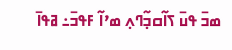ߘߏ߫ ߟߎ߫ ߖߊ߬ߛߏ߲߬ߣߍ߲ ߘߴߊ߬ ߓߟߏ߫߸ ߥߟߊ߫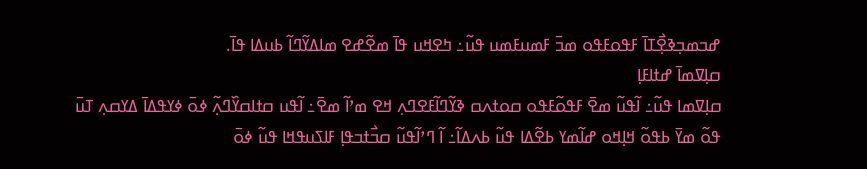ߝߏߘߏ߲ߢߐ߲߯ߠߊ߫ ߓߟߋߓߟߋ ߘߏ߫ ߓߘߎߓߘߎ ߟߎ߬߸ ߤߐߞߎ ߟߊ߫ ߘߐ߬ߝߐ ߘߊߡߌ߬ߣߊ߬ ߕߎߡߊ ߟߊ߫.
ߛߊ߲ߜߘߊ߫ ߝߙߊߓߊ߲
ߛߊ߲ߜߘߊ ߟߎ߬߸ ߊ߬ߟߎ߬ ߘߐ߫ ߓߟߋ߬ߓߟߋ ߛߋߙߍߛ ߢߌ߬ߣߊ߬ߓߐߣߍ߲ ߞߐ ߘߴߊ߬ ߘߐ߫߸ ߊ߬ߟߎ ߛߙߊߛߌ߰ߣߍ߲߬ ߦߋ߫ ߦߌߟߡߊ߫ ߡߌߛߍ߲ ߠߎ߫ ߟߋ߬ ߘߌ߫ ߕߟߋ߬ ߞߊ߲ߞߋ ߝߊ߬ߘߌ ߕߐ߬ߡߊ ߟߎ߬ ߕߍߡߊ߬߸ ߊ߬ ߣߴߊ߬ߟߎ߬ ߛߏ߯ߙߏߟߊ߲ ߓߊߖߎߟߞߊ ߟߎ߬ ߦߋ߫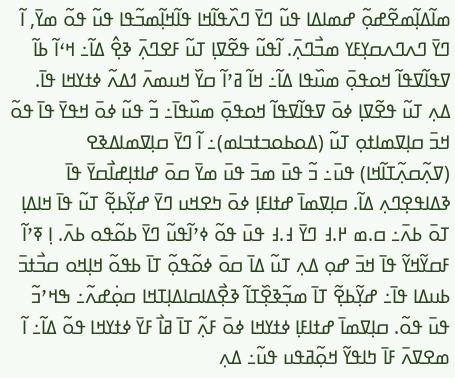ߘߊ߬ߡߊ߲߬ߘߐ߬ߝߋ߲߬ ߝߘߊߡߊ ߟߎ߬ ߣߌ߫ ߣߍ߰ߟߊ߬ߞߊ ߟߊ߬ߞߊ߲߬ߘߏ߬ߟߊ ߟߎ߬ ߟߋ߬ ߘߌ߫, ߊ߬ ߣߌ߫ ߣߍߣߍߛߌ߲ߓߌ ߘߏ߯ߣߍ߲߫. ߊ߬ߟߎ߬ ߟߐ߬ߜߊ߲ ߠߎ߬ ߓߐߣߍ߲߫ ߢߐ߲߮ ߡߊ߬߸ ߞߵߊ߬ ߕߊ߬ ߜߟߊ߬ߜߟߊ߬ ߞߋߟߋ߲߫ ߘߎ߰ߟߊ ߡߊ߬߸ ߞߊ߬ ߥߴߊ߬ ߛߌ߰ ߞߎߘߍ߫ ߗߡߍ߬ ߦߙߌߞߊ ߟߊ߫. ߡߍ߲ ߠߎ߬ ߟߐ߬ߜߊ߲ ߦߋ߫ ߜߟߊ߬ߜߟߊ߬ ߞߋߟߋ߲߫ ߘߎ߰ߟߊ߫߸ ߏ߬ ߟߎ߬ ߦߋ߫ ߞߟߌ߫ ߟߊ߫ ߟߋ߬ ߞߏ߫ ߛߊ߲ߜߘߊߙߋ߲ ߠߎ߬ (ߡߋߕߋߏߙߏߊߘ)߸ ߊ߬ ߣߌ߫ ߛߊ߲ߜߘߊߡߢߐ (ߜߍ߲߬ߛߍ߲߬ߠߊ߬ߞߊ) ߟߎ߫߸ ߏ߬ ߟߎ߫ ߘߏ߫ ߟߎ߫ ߘߌ߫ ߛߋ߫ ߝߊߙߊ߲ߝߊ߯ߛߌ߫ ߟߊ߫ ߢߡߊߟߐ߲ߣߍ߲ ߡߊ߬. ߛߊ߲ߜߘߊ߫ ߝߙߊߓߊ߲ ߦߋ߫ ߤߐߞߎ ߣߌ߫ ߝߌ߲߬ߕߐ߲߬ ߠߎ߬ ߟߊ߫ ߞߊߡߊ߲ ߠߋ߫ ߕߍ߫߸ ߛ.ߘ ߂.߃ ߣߌ߫ ߃.߃ ߟߎ߫ ߟߋ߬ ߦߴߊ߬ߟߎ߬ ߣߌ߫ ߕߋ߬ߟߋ ߕߍ߫. ߊ߲ ߧߴߊ߬ ߓߛߌ߬ߞߌ߬ ߟߊ߫ ߞߏ߫ ߝߋ߲ ߡߍ߲ ߠߎ߬ ߡߊ߫ ߛߋ߫ ߦߋ߬ߟߋ߲߬ ߠߊ߫ ߕߟߋ߬ ߞߊ߲ߞߋ ߛߏ߯ߙߏ߫ ߕߎߡߊ ߟߊ߫߸ ߝߌ߲߬ߕߐ߲߬ ߠߊ߫ ߘߏ߲߬ߢߐ߲߰ߠߊ߬ ߢߐ߲߯ߡߊߛߊߡߊ߲ߠߞߊ ߛߋ߲߭ߝߍ߬߸ ߒߞߴߏ߬ ߟߎ߫ ߟߋ߬. ߛߊ߲ߜߘߊ߫ ߝߙߊߓߊ߲ ߦߙߌߞߊ ߦߋ߫ ߓߍ߲߬ ߠߊ߫ ߥߊ߯ ߓߌ߫ ߦߙߌߞߊ ߟߋ߬ ߡߊ߬߸ ߊ߬ ߘߐߜߍ߫ ߓߊ߫ ߤߊߟߌ߬ ߞߋ߲߬ߥߟߎ ߟߎ߬߸ ߡߍ߲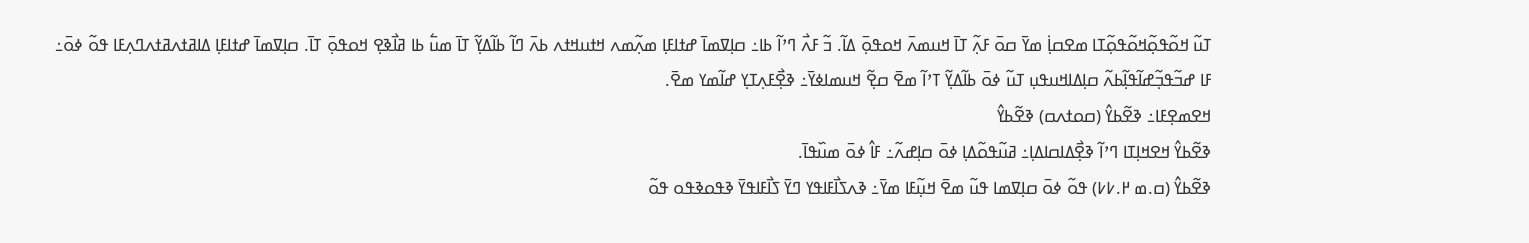ߠߎ߬ ߞߋ߬ߟߋ߲߬ߞߋ߬ߟߋ߲߬ߠߊ ߘߐߛߊ߲߭ ߘߌ߫ ߛߋ߫ ߓߍ߲߬ ߠߊ߫ ߞߎߘߍ߫ ߞߋߟߋ߲߫ ߡߊ߬. ߏ߬ ߓߍ߯ ߣߴߊ߬ ߕߊ߸ ߛߊ߲ߜߘߊ߫ ߝߙߊߓߊ߲ ߘߍ߲߬ߘߍ ߞߙߎߞߙߍ ߕߍ߫ ߣߊ߬ ߕߊ߬ߡߌ߲߬ ߠߊ߫ ߘߎ߱ ߕߊ ߥߊ߯ߢߐ߲ ߞߋߟߋ߲߫ ߠߊ߫. ߛߊ߲ߜߘߊ߫ ߝߙߊߓߊ߲ ߡߊߥߙߍߥߙߍߣߍ߲ߓߊ ߟߋ߬ ߦߋ߫߸ ߓߊ ߝߏ߬ߟߏ߲߬ߝߊ߬ߟߊ߲߬ߕߍ߬ ߛߊ߲ߡߊߞߎߟߎ߲ ߠߎ߬ ߦߋ߫ ߕߊ߬ߡߌ߲߬ ߠߴߊ߬ ߘߐ߫ ߛߐ߲߬ ߞߎߘߊߦߌ߫߸ ߢߐ߲߯ߓߍ߲ߠߌ߲ ߝߊ߬ߘߌ ߘߐ߫.
ߞߐߘߐ߲ߓߊ߸ ߢߐ߬ߕߌ߮ (ߛߋߙߍߛ) ߢߐ߬ߕߌ߮
ߢߐ߬ߕߌ߮ ߞߐߞߊ߲ߠߊ ߣߴߊ߬ ߢߐ߲߯ߡߊߛߊߡߊ߲߸ ߥߎ߬ߟߋ߬ߡߊ߲ ߦߋ߫ ߛߊ߲ߝߍ߬߸ ߓߊ߮ ߦߋ߫ ߘߎ߰ߟߊ߫.
ߢߐ߬ߕߌ߮ (ߛ.ߘ ߂.߇߇) ߟߋ߬ ߦߋ߫ ߛߊ߲ߜߘߊ ߟߎ߬ ߘߐ߫ ߞߎ߲߬ߓߊ ߘߌ߫߸ ߢߍߖߊ߯ߓߊߟߌ ߣߌ߫ ߖߊ߯ߓߊߟߌ߫ ߢߟߋߢߟߋ ߟߋ߬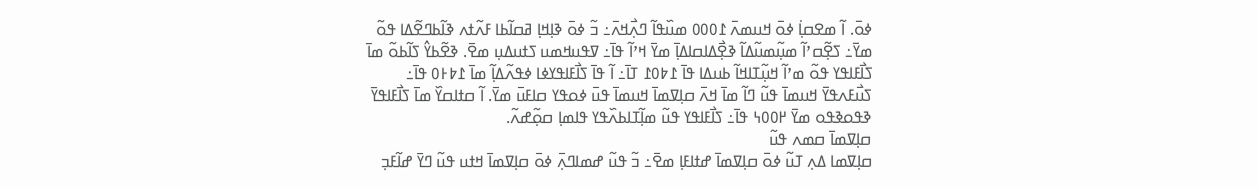ߦߋ߫. ߊ߬ ߘߐߛߊ߲߭ ߦߋ߫ ߞߎߘߍ߫ ߁߀߀߀ ߘߎ߰ߟߊ߬ ߣߍ߲߯ߞߍ߫߸ ߏ߬ ߦߋ߫ ߢߊ߲ߞߊ߲ ߥߛߊ߬ߕߊ ߓߍ߬ߙߍ ߢߊ߬ߕߣߐ߬ߡߊ ߟߋ߬ ߘߌ߫߸ ߖߐ߲߬ߛߴߊ߬ ߘߎ߲߬ߘߎ߬ߡߊ߬ ߢߐ߲߯ߡߊߛߊߡߊ߲߫ ߘߌ߫ ߞߴߊ߬ ߟߊ߫߸ ߜߟߎߞߘߎ ߖߙߎߡߎ߲ ߘߐ߫. ߢߐ߬ߕߌ߮ ߖߊ߬ߕߋ߬ ߘߊ߫ ߖߊ߯ߓߊߟߌ ߟߋ߬ ߘߴߊ߬ ߞߎ߲߬ߠߊߞߊ߬ ߕߎߡߊ ߟߊ߫ ߁߈߀߁ ߠߊ߫߸ ߊ߬ ߟߊ߫ ߖߊ߯ߓߊߟߌߦߊ ߦߟߍ߬ߡߊ߲߬ ߘߊ߫ ߁߈߅߀ ߟߊ߫߸ ߖߎ߯ߓߍߟߌ߫ ߞߎߘߊ߫ ߟߎ߬ ߣߊ߬ ߘߊ߫ ߞߍ߫ ߛߊ߲ߜߘߊ߫ ߞߎߘߊ߫ ߟߎ߫ ߦߋߟߌ ߛߊߓߎ߫ ߘߌ߫. ߊ߬ ߛߙߊߛߌ߰ ߘߊ߫ ߖߊ߯ߓߊߟߌ߫ ߢߟߋߢߟߋ ߘߌ߫ ߂߀߀߆ ߟߊ߫߸ ߖߊ߯ߓߊߟߌ ߟߎ߬ ߘߊ߲߬ߠߊߕߍ߰ߟߌ ߟߊߘߊ߲ ߛߋ߲߬ߝߍ߬.
ߛߊ߲ߜߘߊ߫ ߛߘߍ ߟߎ߬
ߛߊ߲ߜߘߊ ߡߍ߲ ߠߎ߬ ߦߋ߫ ߛߊ߲ߜߘߊ߫ ߝߙߊߓߊ߲ ߘߐ߫߸ ߏ߬ ߟߎ߬ ߝߘߊߣߍ߲߫ ߦߋ߫ ߛߊ߲ߜߘߊ߫ ߞߙߎ ߟߎ߬ ߣߌ߫ ߝߊ߬ߓߏ߲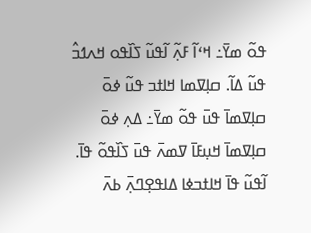ߟߋ߬ ߘߌ߫߸ ߞߵߊ߬ ߓߍ߲߬ ߊ߬ߟߎ߬ ߖߊ߰ߟߋ ߞߍߗߏ߮ ߟߎ߬ ߡߊ߬. ߛߊ߲ߜߘߊ ߞߊߙߏ ߟߎ߬ ߦߋ߫ ߛߊ߲ߜߘߊ߫ ߟߎ߫ ߟߋ߬ ߘߌ߫߸ ߡߍ߲ ߦߋ߫ ߛߊ߲ߜߘߊ߫ ߞߎ߲ߓߊ߫ ߜߘߍ߫ ߟߎ߫ ߖߊ߰ߟߋ߬ ߟߊ߫. ߊ߬ߟߎ߬ ߟߊ߫ ߞߊߙߏߦߊ ߡߊߟߐ߲ߣߍ߲߫ ߕߍ߫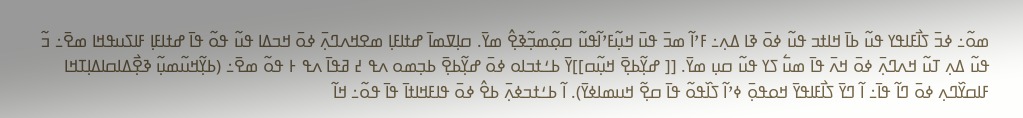ߘߋ߬߸ ߦߏ߫ ߖߊ߯ߓߊߟߌ ߟߎ߬ ߕߊ߫ ߞߊߙߏ ߟߎ߬ ߦߋ߫ ߢߊ ߡߍ߲߸ ߓߴߊ߬ ߘߏ߫ ߟߎ߫ ߞߎ߲߬ߓߴߊ߬ߟߎ߬ ߛߋ߲߬ߘߏ߲߬ߢߐ߲߮ ߘߌ߫. ߛߊ߲ߜߘߊ߫ ߝߙߊߓߊ߲ ߘߐߞߍߣߍ߲߫ ߦߋ߫ ߞߏߡߊ ߟߎ߬ ߟߋ߬ ߟߊ߫ ߝߙߊߓߊ߲ ߓߊߖߎߟߞߊ ߘߐ߫߸ ߏ߬ ߟߎ߬ ߡߍ߲ ߠߎ߬ ߞߍߣߍ߲߫ ߦߋ߫ ߞߍ߫ ߟߊ߫ ߘߎ߱ ߖߌ ߟߎ߬ ߛߎ߲ ߘߌ߫. [[ ߝߌ߲߬ߕߐ߲߫ ߞߎ߲߬ߛ]]ߌ߫ ߕߑߙߏߊߋ ߦߋ߫ ߝߌ߲߬ߕߐ߲߫ ߕߏ߲ߘߋ ߍߟ ߄ ߥߟߊ߫ ߍߟ ߅ ߟߋ߬ ߘߐ߫߸ (ߕߌ߲߬ߞߎ߬ߘߎ߲߬ ߢߐ߲߯ߡߊߛߊߡߊ߲ߠߞߊ ߓߊߛߌ߰ߣߍ߲ ߦߋ߫ ߣߊ߬ ߟߊ߫߸ ߊ߬ ߣߌ߫ ߖߊ߯ߓߊߟߌ߫ ߞߋߟߋ߲߫ ߦߴߊ߬ ߖߊ߰ߟߋ߬ ߟߊ߫ ߛߐ߲߬ ߞߎߘߊߦߌ߫). ߊ߬ ߕߑߙߏߦߍ߲߫ ߕߐ߮ ߦߋ߫ ߟߊߓߞߊߙߊ߫ ߟߊ߫ ߟߋ߬߸ ߞߊ߬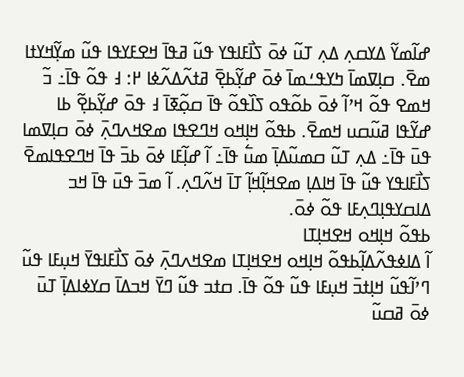ߝߊ߬ߘߌ߬ ߡߌߛߍ߲ ߡߍ߲ ߠߎ߬ ߦߋ߫ ߖߊ߯ߓߊߟߌ ߟߎ߬ ߥߟߊ߫ ߞߐߓߌߟߊ ߟߎ߬ ߘߌ߲߬ߞߌߙߊ ߘߐ߫. ߛߊ߲ߜߘߊ߫ ߤߌߟߑߘߊ߫ ߦߋ߫ ߝߌ߲߬ߕߐ߲߫ ߥߙߍ߬ߡߍ߬ߦߊ ߂: ߃ ߟߋ߬ ߟߊ߫߸ ߏ߬ ߞߘߐ ߟߋ߬ ߞߴߊ߬ ߦߋ߫ ߕߋ߬ߟߋ ߖߊ߰ߟߋ߬ ߟߊ߫ ߛߋ߲߬ߧߊ߫ ߃ ߟߋ߫ ߝߌ߲߬ߕߐ߲߬ ߕߊ ߝߌ߬ߟߊ ߥߎ߬ߛߎ ߞߘߐ߫. ߕߟߋ߬ ߞߊ߲ߞߋ ߞߣߐߟߊ ߘߐߞߍߣߍ߲߫ ߦߋ߫ ߛߊ߲ߜߘߊ ߟߎ߫ ߟߊ߫߸ ߡߍ߲ ߠߎ߬ ߛߘߎ߬ߡߊ߲߫ ߘߎ߱ ߟߊ߫߸ ߊ߬ ߝߊ߲߬ߓߊ ߦߋ߫ ߕߏ߫ ߟߊ߫ ߞߣߐߟߊߘߐ߫ ߖߊ߯ߓߊߟߌ ߟߎ߬ ߟߊ߫ ߞߊߡߊ߲ ߘߐߞߊ߲߬ߞߊ߲߬ ߠߊ߫ ߞߍ߬ߣߍ߲. ߊ߬ ߘߏ߫ ߟߎ߫ ߟߊ߫ ߞߏ ߡߊߛߌߟߊ߲ߣߍ߲ߓߊ ߟߋ߬ ߦߋ߫.
ߕߟߋ߬ ߞߊ߲ߞߋ ߞߐߞߊ߲ߠߊ
ߊ߬ ߡߊߦߟߍ߬ߡߊ߲߬ߕߟߋ߬ ߞߊ߲ߞߋ ߞߐߞߊ߲ߠߊ ߘߐߞߍߣߍ߲߫ ߦߋ߫ ߖߊ߯ߓߊߟߌ߫ ߞߎ߲ߓߊ ߟߎ߬ ߣߴߊ߬ߟߎ߬ ߞߊ߲ߙߏ߫ ߞߎ߲ߓߊ ߟߎ߬ ߟߋ߬ ߟߊ߫. ߛߙߏ ߟߎ߬ ߣߌ߫ ߞߏߡߊ߫ ߛߌߦߊߡߊ߲߫ ߠߎ߫ ߦߋ߫ ߥߛߎ߬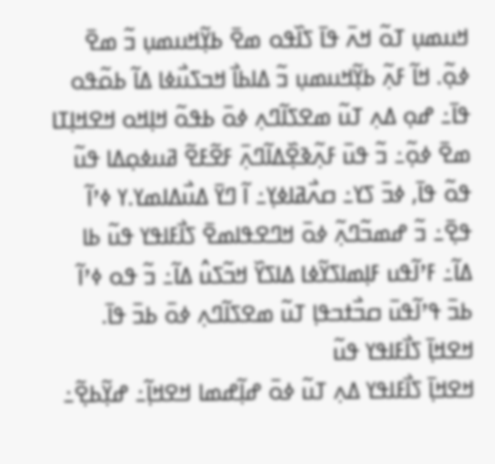ߞߎߘߎ߲ ߠߋ߬ ߞߍ߫ ߟߊ߫ ߖߊ߰ߟߋ ߘߐ߫ ߕߌ߲߬ߞߎߘߎ߲ ߏ߬ ߘߐ߫ ߦߋ߲߬. ߞߊ߬ ߓߍ߲߬ ߕߌ߲߬ߞߎߘߎ߲ ߏ߬ ߡߊߕߊ߯ ߞߏߖߎ߯ߦߊ ߡߊ߬ ߕߋ߬ߟߋ ߟߊ߫߸ ߝߋ߲ ߡߍ߲ ߠߎ߬ ߘߐߖߊ߬ߣߍ߲ ߦߋ߫ ߕߟߋ߬ ߞߊ߲ߞߋ ߞߐߞߊ߲ߠߊ ߘߐ߫ ߦߋ߲߬߸ ߏ߬ ߟߎ߫ ߓߍ߲߬ߢߐ߲߰ߡߊ߬ߣߍ߲߫ ߓߐ߬ߓߐ߬ ߥߎߦߋ߲ߡߊ ߟߎ߬ ߟߋ߬ ߟߊ߫, ߦߏ߫ ߖߌ߸ ߛߍ߯ߥߊߦߌ߲߸ ߊ߬ ߣߌ߫ ߡߎ߯ߡߊߘߌ.ߌ ߦߴߊ߬ ߟߐ߲߫߸ ߏ߬ ߝߘߏ߬ߣߍ߲߬ ߦߋ߫ ߞߣߐߟߊߘߐ߫ ߖߊ߯ߓߊߟߌ ߟߎ߬ ߕߊ ߡߊ߬߸ ߓߴߊ߬ߟߎ ߓߊ߲ߘߊߖߌ߬ߦߊ ߡߊߖߌ߰ ߞߏ߬ߖߎ߮ ߡߊ߬߸ ߏ߬ ߟߋ ߦߴߊ߬ ߕߏ߫ ߟߴߊ߬ߟߎ߫ ߛߏ߯ߙߏߟߊ߲ ߠߎ߬ ߘߐߖߊ߬ߣߍ߲ ߦߋ߫ ߕߏ߫ ߟߊ߫.
ߞߐߞߊ߲߫ ߖߊ߯ߓߊߟߌ ߟߎ߬
ߞߐߞߊ߲߫ ߖߊ߯ߓߊߟߌ ߡߍ߲ ߠߎ߬ ߦߋ߫ ߝߊ߲߬ߝߘߊ ߞߐߞߊ߲߬߸ ߝߌ߲߬ߕߐ߲߬߸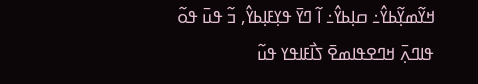ߞߌ߬ߘߌ߲߬ߕߌ߮߸ ߛߊ߲ߕߌ߮߸ ߊ߬ ߣߌ߫ ߟߌ߲ߓߊ߲ߕߌ߮, ߏ߬ ߟߎ߫ ߟߋ߬ ߟߊߣߍ߲߫ ߞߣߐߟߊߘߐ߫ ߖߊ߯ߓߊߟߌ ߟߎ߬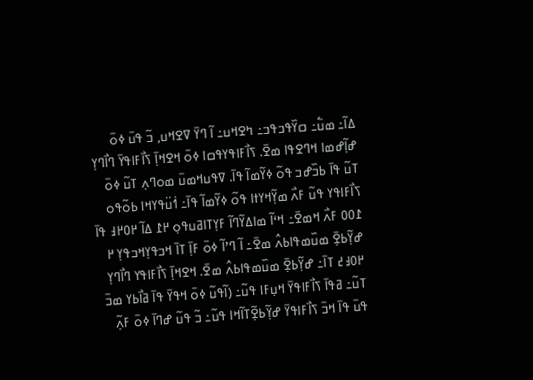ߡߊ߬߸ ߘߎ߱߸ ߛߌ߰ߟߏߟߏ߸ ߤߐߞߎ߸ ߊ߬ ߣߌ߫ ߜߐߞߎ, ߏ߬ ߟߎ߫ ߦߋ߫ ߝߊ߲߬ߝߘߊ ߞߣߐߟߊ ߘߐ߫. ߖߊ߯ߓߊߟߌߟߛߊ ߦߋ߫ ߞߐߞߊ߲߫ ߖߊ߯ߓߊߟߌ߫ ߣߊ߯ߣߌ߲ ߠߎ߬ ߟߊ߫ ߕߏ߰ߝߏ ߟߋ߬ ߦߌ߬ߘߊ߬ ߟߊ߫. ߜߟߎߞߘߎ߫ ߘߋߣߍ߲ ߠߎ߬ ߦߋ߫ ߖߊ߯ߓߊߟߌ ߟߎ߬ ߓߍ߯ ߘߌ߲߬ߞߌߙߊ ߟߋ߬ ߦߌ߬ߘߊ߬ ߟߊ߫߸ ߗ߭ߎ߳ߟߌߞߊ ߕߋ߬ߟߋ ߁߀߀ ߓߍ߯ ߞߘߐ߫߸ ߞߵߊ߬ ߘߊߡߌ߬ߣߊ߬ ߓߌ߲ߠߊߥߎߟߋ߲ ߂߁ ߡߊ߬ ߂߀߂߃ ߟߊ߫ ߝߌ߲߬ߕߐ߲߫ ߘߎ߰ߘߟߊߕߍ߮ ߘߐ߫߸ ߊ߬ ߣߴߊ߬ ߦߋ߫ ߓߊ߲߫ ߠߊ߫ ߞߏߟߌ߲ߞߏߟߌ߲ ߂ ߂߀߃߄ ߠߊ߫߸ ߝߌ߲߬ߕߐ߲߫ ߘߎ߰ߘߟߊߕߍ߮ ߘߐ߫. ߞߐߞߊ߲߫ ߖߊ߯ߓߊߟߌ ߣߊ߯ߣߌ߲ ߠߎ߬߸ ߥߟߊ߫ ߖߊ߯ߓߊߟߌ߫ ߞߎ߲ߓߊ ߟߎ߬߸ (ߊ߬ߟߎ߬ ߦߋ߫ ߞߟߌ߫ ߟߊ߫ ߥߊ߯ߕߌ ߘߏ߫ ߟߎ߫ ߟߊ߫ ߞߏ߫ ߖߊ߯ߓߊߟߌ߫ ߝߌ߲߬ߕߐ߲߬ߠߊ߬ߞߊ ߟߎ߬߸ ߏ߬ ߟߎ߬ ߝߣߊ߫ ߦߋ߫ ߓߍ߲߬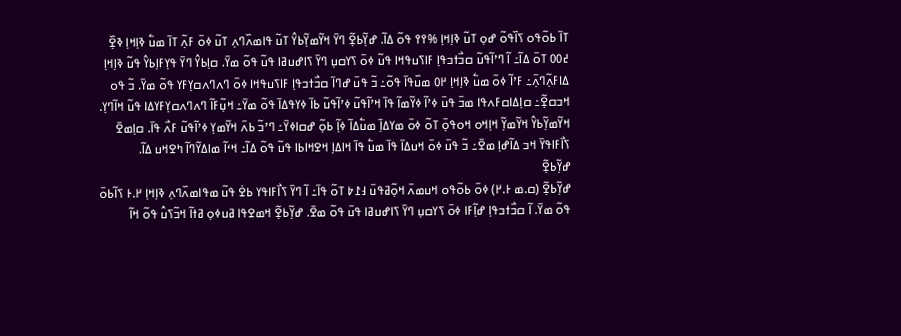ߠߊ߫ ߕߋ߬ߟߋ ߖߊ߰ߟߋ߬ ߝߋ߲ ߠߎ߬ ߢߊ߲ߞߊ߲ %߉߉ ߟߋ߬ ߡߊ߬. ߝߌ߲߬ߕߐ߲߬ ߣߌ߫ ߞߌ߬ߘߌ߲߬ߕߌ߮ ߠߎ߬ ߟߊߘߍ߰ߣߍ߲ ߠߎ߬ ߦߋ߫ ߓߍ߲߬ ߠߊ߫ ߘߎ߱ ߢߊ߲ߞߊ߲ ߢߐ߲߰ ߄߀߀ ߠߋ߫ ߡߊ߬߸ ߊ߬ ߣߴߊ߬ߟߎ߬ ߛߏ߯ߙߏߟߊ߲ ߓߊߖߎߟߞߊ ߟߎ߬ ߦߋ߫ ߖߌߛߎ߲ ߣߌ߫ ߖߊߝߎߥߊ ߟߎ߬ ߟߋ߬ ߘߌ߫. ߛߊ߲ߕߌ߮ ߣߌ߫ ߟߌ߲ߓߊ߲ߕߌ߮ ߟߎ߬ ߢߊ߲ߞߊ߲ ߡߊߓߍ߲߬ߣߍ߲߫߸ ߓߴߊ߬ ߦߋ߫ ߘߎ߱ ߢߊ߲ߞߊ߲ ߂߀ ߘߎ߰ߟߊ߫ ߟߋ߬߸ ߏ߬ ߟߎ߫ ߝߣߊ߫ ߛߏ߯ߙߏߟߊ߲ ߓߊߖߎߟߞߊ ߦߋ߫ ߣߍߣߍߛߌ߲ߓߌ ߟߋ߬ ߘߌ߫. ߏ߬ ߟߋ ߞߏߛߐ߲߬߸ ߛߊ߲ߡߊߛߓߍߟߊ ߘߏ߫ ߟߎ߫ ߦߴߊ߬ ߦߌ߬ߘߊ߬ ߟߊ߫ ߞߴߊ߬ߟߎ߬ ߦߴߊ߬ߟߎ߬ ߕߊ߫ ߦߌߟߡߊ߫ ߟߋ߬ ߘߌ߫߸ ߞߎ߲߬ߓߊ߬ ߣߍߣߍߛߌ߲ߓߌߡߊ ߟߎ߬ ߞߊ߬ߣߌ߲. ߞߌ߬ߘߌ߲߬ߕߌ߮ ߞߌ߬ߘߌ߲߬ ߞߊ߲ߞߋ ߞߋߟߋ߲߫ ߠߋ߬ ߦߋ߫ ߘߌߡߊ߲߫ ߘߎ߱ߡߊ߬ ߦߊ߲߬ ߕߋ߲߬ ߝߛߊߦߌ߫߸ ߣߴߏ߬ ߕߍ߫ ߞߌ߬ߘߌ߲ ߦߴߊ߬ߟߎ߬ ߓߍ߯ ߟߊ߫. ߛߊ߲ߘߐ߫ ߖߊ߯ߓߊߟߌ߫ ߞߏ ߡߊ߬ߝߊ߲ ߘߐ߫߸ ߏ߬ ߟߎ߫ ߦߋ߫ ߞߎߡߊ߫ ߟߊ߫ ߘߎ߱ ߟߊ߫ ߞߊߡߊ߲ ߞߐߞߊߕߊ ߟߎ߬ ߟߋ߬ ߡߊ߬߸ ߞߵߊ߬ ߘߊߡߌ߬ߣߊ߬ ߤߐߞߎ ߡߊ߬.
ߝߌ߲߬ߕߐ߲߬
ߝߌ߲߬ߕߐ߲߬ (ߛ.ߘ ߅.߂) ߦߋ߫ ߕߋ߬ߟߋ ߞߎߘߍ߫ ߞߋ߲߬ߥߟߎ߫ ߃߁߈ ߠߋ߬ ߟߊ߫߸ ߊ߬ ߣߌ߫ ߖߊ߯ߓߊߟߌ ߕߐ߭ ߟߎ߬ ߘߟߊߘߍ߰ߣߍ߲ ߢߊ߲ߞߊ߲ ߂.߅ ߖߊ߬ߕߋ߫ ߟߋ߬ ߘߌ߫. ߊ߬ ߛߏ߯ߙߏߟߊ߲ ߝߊ߲߬ߓߊ ߦߋ߫ ߖߌߛߎ߲ ߣߌ߫ ߖߊߝߎߥߊ ߟߎ߫ ߟߋ߬ ߘߐ߫. ߝߌ߲߬ߕߐ߲߬ ߞߘߐߟߊ ߥߎߦߋ߲ ߥߙߊ߬ ߞߏ߬ߖߎ߮ ߟߋ߬ ߞߊ߬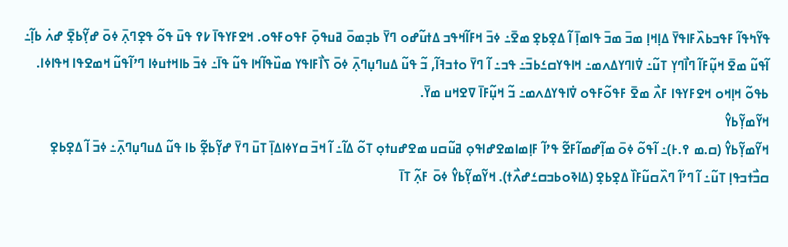ߟߌ߬ߤߟߊ߬ ߓߟߏߕߍ߰ߓߊߟߌ߫ ߡߊ߲ߞߊ߲ ߘߏ߫ ߘߏ߫ ߟߊߘߊ߲߫ ߊ߬ ߡߐ߲ߕߐ߲ ߘߐ߫߸ ߦߏ߫ ߞߓߊ߬ߞߟߏ ߡߙߎ߬ߝߋ ߣߌ߫ ߕߏ߲ߘߋ߫ ߥߎߟߋ߲߫ ߓߟߋߓߟߋ. ߞߐߓߌߟߊ߫ ߇߉ ߟߎ߫ ߟߋ߬ ߟߐ߲ߣߍ߲߫ ߦߋ߫ ߝߌ߲߬ߕߐ߲߫ ߝߍ߭ ߕߊ߲߬߸ ߊ߬ߟߎ߬ ߘߐ߫ ߞߎ߲߬ߓߊ߬ ߣߊ߯ߣߌ߲ ߠߎ߬߸ ߜ߭ߊߣߌߡߍߘ߸ ߞߊߟߌߛߑߕߏ߫߸ ߟߏ߸ ߊ߬ ߣߌ߫ ߋߙߏߔߊ߬, ߏ߬ ߟߎ߬ ߡߎߣߎ߲ߣߍ߲߫ ߦߋ߫ ߖߊ߯ߓߊߟߌ ߘߎ߰ߟߊ߬ߞߊ ߟߎ߬ ߟߊ߫߸ ߦߏ߫ ߕߊߞߙߎߦߊ ߣߴߊ߬ߟߎ߬ ߞߘߐߟߊ ߞߟߊߦߊ. ߕߟߋ߬ ߞߊ߲ߞߋ ߞߐߓߌߟߊ ߓߍ߯ ߘߐ߫ ߓߟߋ߬ߓߟߋ ߜ߭ߊߟߌߡߍߘ߸ ߏ߬ ߞߎ߲߬ߓߊ߫ ߜߐߞߎ ߘߌ߫.
ߞߌ߬ߘߌ߲߬ߕߌ߮
ߞߌ߬ߘߌ߲߬ߕߌ߮ (ߛ.ߘ ߉.߅)߸ ߊ߬ߟߋ߬ ߦߋ߫ ߘߊ߲߬ߝߘߊ߬ߓߐ߬ ߟߴߊ߬ ߓߊ߲ߘߊߘߐߝߊߟߋ߲ ߥߎ߬ߛߎ ߘߐߝߎߙߋ߲ ߠߋ߬ ߡߊ߬߸ ߊ߬ ߞߏ߫ ߛߌߦߊߡߊ߲߫ ߠߎ߫ ߣߌ߫ ߝߌ߲߬ߕߐ߲߬ ߕߊ ߟߎ߬ ߡߎߣߎ߲ߣߍ߲߫߸ ߦߏ߫ ߊ߬ ߡߐ߲ߕߐ߲ ߛߏ߯ߙߏߟߊ߲ ߠߎ߬߸ ߊ߬ ߣߴߊ߬ ߣߍ߰ߛߎ߬ߓߊ߰ ߡߐ߲ߕߐ߲ (ߡߊߢߋߕߏߛߑߝߍ߯ߙ). ߞߌ߬ߘߌ߲߬ߕߌ߮ ߦߋ߫ ߓߍ߲߬ ߠߊ߫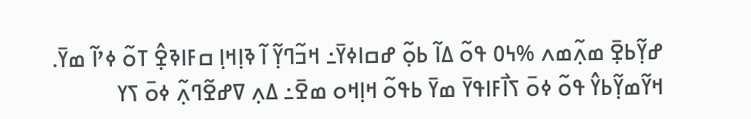ߝߌ߲߬ߕߐ߲߫ ߘߍ߲߬ߘߍ %߆߀ ߟߋ߬ ߡߊ߬ ߕߋ߲߬ ߝߛߊߦߌ߫߸ ߞߏ߬ߣߌ߲߬ ߊ߬ ߢߊ߲ߞߊ߲ ߛߓߊߢߐ߲߮ ߠߋ߬ ߦߴߊ߬ ߘߌ߫. ߞߌ߬ߘߌ߲߬ߕߌ߮ ߟߋ߬ ߦߋ߫ ߖߊ߯ߓߊߟߌ߫ ߘߌ߫ ߕߟߋ߬ ߞߊ߲ߞߋ ߘߐ߫߸ ߡߍ߲ ߜߝߐ߬ߣߍ߲߬ ߦߋ߫ ߖߌ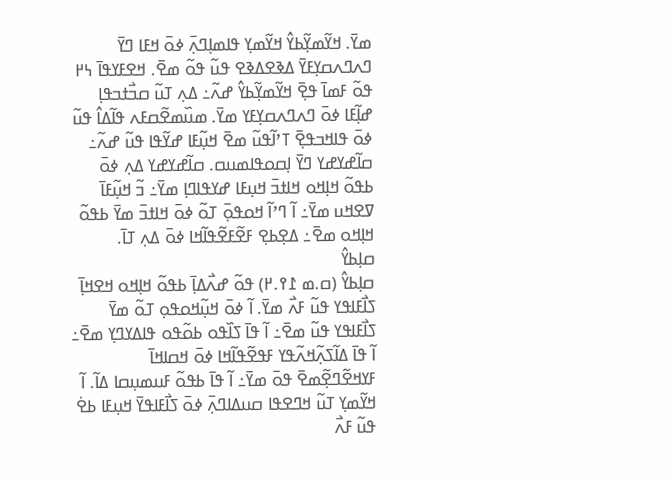ߘߌ߫. ߞߌ߬ߘߌ߲߬ߕߌ߮ ߞߌ߬ߘߌ߲ ߟߊߘߊ߲ߣߍ߲߫ ߦߋ߫ ߞߓߊ ߣߌ߫ ߣߍߣߍߛߌ߲ߓߌ߫ ߡߢߐߡߢߐ ߟߎ߬ ߟߋ߬ ߘߐ߫. ߞߐߓߌߟߊ߫ ߆߂ ߟߋ߬ ߓߘߊ߫ ߟߐ߲߫ ߞߌ߬ߘߌ߲߬ߕߌ߮ ߝߍ߬߸ ߡߍ߲ ߠߎ߬ ߛߏ߯ߙߏߟߊ߲ ߝߊ߲߬ߓߊ ߦߋ߫ ߣߍߣߍߛߌ߲ߓߌ ߘߌ߫. ߘߎ߰ߘߐ߬ߛߓߍ ߟߊ߬ߡߊ߮ ߟߎ߬ ߦߋ߫ ߟߊߞߏߟߐ߲߫ ߠߴߊ߬ߟߎ߬ ߘߐ߫ ߞߎ߲߬ߓߊ ߝߌ߬ߟߊ ߟߎ߬ ߝߍ߬߸ ߛߊ߬ߝߌߝߌ ߣߌ߫ ߊ߲ߛߋߟߊߘߎߛ. ߛߊ߬ߝߌߝߌ ߡߍ߲ ߦߋ߫ ߕߟߋ߬ ߞߊ߲ߞߋ ߞߊߙߏ߫ ߞߎ߲ߓߊ ߝߌߟߊߣߊ߲ ߘߌ߫߸ ߏ߬ ߞߎ߲߬ߓߊ߫ ߜߐߞߎ ߘߌ߫߸ ߊ߬ ߣߴߊ߬ ߞߋߟߋ߲߫ ߠߋ߬ ߦߋ߫ ߞߊߙߏ߫ ߘߌ߫ ߕߟߋ߬ ߞߊ߲ߞߋ ߘߐ߫߸ ߡߐ߲ߕߐ߲ ߓߐ߬ߓߐ߬ߟߊ߬ߞߊ ߦߋ߫ ߡߍ߲ ߠߊ߫.
ߛߊ߲ߕߌ߮
ߛߊ߲ߕߌ߮ (ߛ.ߘ ߁߉.߂) ߟߋ߬ ߝߍ߯ߡߊ߲߫ ߕߟߋ߬ ߞߊ߲ߞߋ ߞߐߞߊ߲߫ ߖߊ߯ߓߊߟߌ ߟߎ߬ ߓߍ߯ ߘߌ߫. ߊ߬ ߦߋ߫ ߞߎ߲߬ߞߋߟߋ߲ ߠߋ߬ ߘߌ߫ ߖߊ߯ߓߊߟߌ ߟߎ߬ ߘߐ߫߸ ߊ߬ ߟߊ߫ ߖߊ߰ߟߋ ߕߋ߬ߟߋ ߟߊߡߌߣߌ߲ ߘߐ߫߸ ߊ߬ ߟߊ߫ ߡߊ߬ߖߍ߲߬ߞߍ߬ߟߌ ߓߟߐ߬ߟߊ߬ߞߊ ߦߋ߫ ߞߛߊߞߊ߫ ߓߌߞߐ߬ߣߐ߲߬ߘߐ߫ ߟߋ߫ ߘߌ߫߸ ߊ߬ ߟߊ߫ ߕߟߋ߬ ߓߎߘߎ߲ߛߊ ߡߊ߬. ߊ߬ ߞߌ߬ߘߌ߲ ߠߎ߬ ߞߣߐߟߊ ߛߎߡߊߣߍ߲߫ ߦߋ߫ ߖߊ߯ߓߊߟߌ߫ ߞߎ߲ߓߊ ߕߐ߭ ߟߎ߬ ߓߍ߯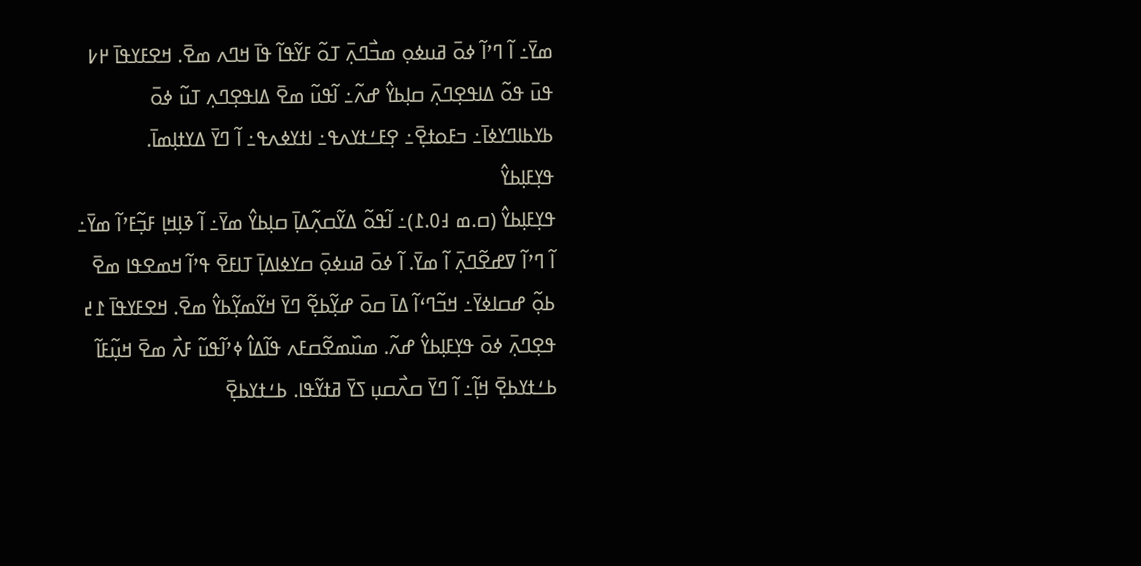ߘߌ߫߸ ߊ߬ ߣߴߊ߬ ߦߋ߫ ߥߎߦߋ߲ ߘߏ߯ߣߍ߲߫ ߠߋ߬ ߓߌ߬ߟߊ߬ ߟߊ߫ ߞߣߍ ߘߐ߫. ߞߐߓߌߟߊ߫ ߂߇ ߟߎ߫ ߟߋ߬ ߡߊߟߐ߲ߣߍ߲߫ ߛߊ߲ߕߌ߮ ߝߍ߬߸ ߊ߬ߟߎ߬ ߘߐ߫ ߡߊߟߐ߲ߣߍ߲ ߠߎ߬ ߦߋ߫ ߕߌߕߊߣߌߦߊ߫߸ ߏߓߋߙߐ߲߫߸ ߐ߲ߓߑߙߌߍߟ߸ ߊߙߌߦߍߟ߸ ߊ߬ ߣߌ߫ ߡߌߙߊ߲ߘߊ߫.
ߟߌ߲ߓߊ߲ߕߌ߮
ߟߌ߲ߓߊ߲ߕߌ߮ (ߛ.ߘ ߃߀.߁)߸ ߊ߬ߟߋ߬ ߡߌ߬ߛߍ߲߬ߡߊ߲߫ ߛߊ߲ߕߌ߮ ߘߌ߫߸ ߊ߬ ߢߊ߲ߞߊ߲ ߓߏ߲߬ߓߴߊ߬ ߘߌ߫߸ ߊ߬ ߣߴߊ߬ ߜߝߐ߬ߣߍ߲߫ ߊ߬ ߘߌ߫. ߊ߬ ߦߋ߫ ߥߎߦߋ߲߫ ߛߌߦߊߡߊ߲߫ ߠߊߓߐ߫ ߟߴߊ߬ ߞߘߐߟߊ ߘߐ߫ ߕߋ߲߬ ߝߛߊߦߌ߫߸ ߞߏ߬ߣߵߊ߬ ߡߊ߫ ߛߋ߫ ߝߌ߲߬ߕߐ߲߬ ߣߌ߫ ߞߌ߬ߘߌ߲߬ߕߌ߮ ߘߐ߫. ߞߐߓߌߟߊ߫ ߁߄ ߟߐ߲ߣߍ߲߫ ߦߋ߫ ߟߌ߲ߓߊ߲ߕߌ߮ ߝߍ߬. ߘߎ߰ߘߐ߬ߛߓߍ ߟߊ߬ߡߊ߮ ߦߴߊ߬ߟߎ߬ ߓߍ߯ ߘߐ߫ ߞߎ߲߬ߓߊ߬ ߕߑߙߌߕߐ߲߫ ߞߊ߲߬߸ ߊ߬ ߣߌ߫ ߛߍ߯ߛߎ߲ ߖߌ߫ ߥߙߌ߬ߟߊ. ߕߑߙߌߕߐ߲߫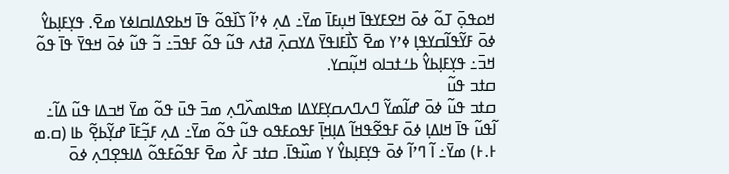ߞߋߟߋ߲߫ ߠߋ߬ ߦߋ߫ ߞߐߓߌߟߊ߫ ߞߎ߲ߓߊ߫ ߘߌ߫߸ ߡߍ߲ ߦߴߊ߬ ߖߊ߰ߟߋ߬ ߟߊ߫ ߞߕߐߡߊߛߊߦߌ ߘߐ߫. ߟߌ߲ߓߊ߲ߕߌ߮ ߦߋ߫ ߓߌ߬ߟߊ߬ߛߌߟߊ߲ ߦߴߌ ߘߐ߫ ߖߊ߯ߓߊߟߌ߫ ߡߌߛߍ߲߫ ߥߙߍ ߟߎ߬ ߟߋ߬ ߓߟߏ߫߸ ߏ߬ ߟߎ߬ ߦߋ߫ ߞߟߌ߫ ߟߊ߫ ߟߋ߬ ߞߏ߫߸ ߟߌ߲ߓߊ߲ߕߌ߮ ߕߑߙߏߊߋ ߞߎ߲߬ߛߌ.
ߛߙߏ ߟߎ߬
ߛߙߏ ߟߎ߬ ߦߋ߫ ߝߊ߬ߘߌ߬ ߣߍߣߍߛߌ߲ߓߌߡߊ ߘߟߊߘߍ߰ߣߍ߲ ߘߏ߫ ߟߎ߫ ߟߋ߬ ߘߌ߫ ߞߏߡߊ ߟߎ߬ ߡߊ߬߸ ߊ߬ߟߎ߬ ߟߊ߫ ߞߊߡߊ߲ ߦߋ߫ ߓߟߐ߬ߟߞߊ߬ ߡߊ߲ߞߊ߲߫ ߓߟߋߓߟߋ ߟߎ߬ ߟߋ߬ ߘߌ߫߸ ߡߍ߲ ߓߏ߲߬ߓߊ߫ ߝߌ߲߬ߕߐ߲߬ ߕߊ (ߛ.ߘ ߅.߅) ߘߌ߫߸ ߊ߬ ߣߴߊ߬ ߦߋ߫ ߟߌ߲ߓߊ߲ߕߌ߮ ߌ ߘߎ߰ߟߊ߫. ߛߙߏ ߓߍ߯ ߘߐ߫ ߓߟߋ߬ߓߟߋ߬ ߡߊߟߐ߲ߣߍ߲ ߦߋ߫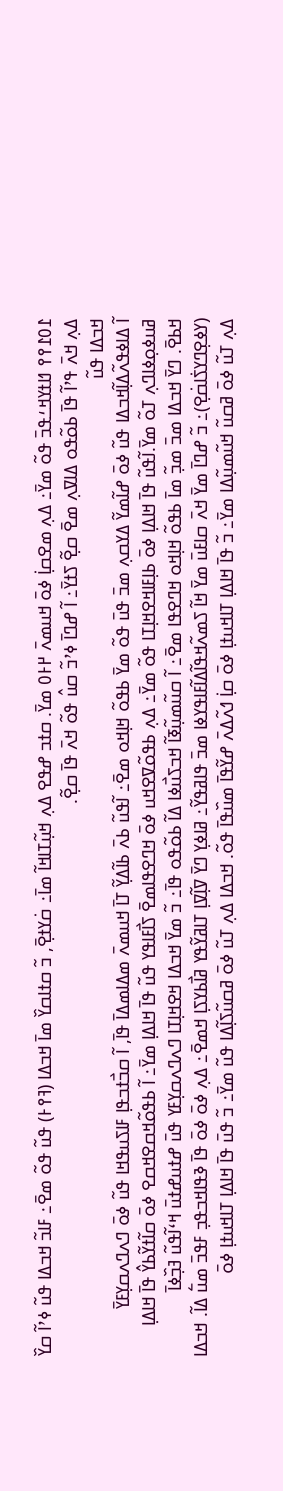߁߀߁߉߉ ߗߊߙߌߞߑߟߏ߫ ߟߋ߬ ߘߌ߫߸ ߡߍ߲ ߘߐߛߊ߲߭ ߦߋ߫ ߞߎߘߍ߫ ߂߅߀ ߘߌ߫. ߛߙߏ ߝߟߐ ߡߍ߲ ߞߎ߲߬ߠߊߞߊ߬ ߘߊ߫߸ ߛ߭ߌߙߐ߲߫, ߏ߬ ߛߙߊߛߌ߰ ߘߊ߫ ߞߏߡߊ (ߔ߉߅) ߟߎ߬ ߟߋ߬ ߘߐ߫߸ ߓߊߏ߬ ߞߏߡߊ ߟߎ߬ ߦߴߊ߬ ߛߌ߰ ߡߍ߲ ߞߍ߫ ߟߴߊ߬ ߟߊ߫ ߕߋ߬ߟߋ ߡߊߜߍ߲ ߘߐ߫ ߛߐ߲߬ ߖߙߌ߫߸ ߊ߬ ߝߣߊ߫ ߦߴߏ߬ ߛߎ߮ ߟߋ߬ ߞߍ߫ ߟߊ߫ ߛߐ߲߬.
ߞߏߡߊ ߟߎ߬
ߊ߬ ߡߊߦߟߍ߬ߡߊ߲߬ߞߏߡߊ ߟߎ߬ ߦߋ߫ ߝߊ߬ߘߌ߬ ߡߌߛߍ߲ ߘߏ߫ ߟߎ߫ ߟߋ߬ ߘߌ߫ ߕߟߋ߬ ߞߊ߲ߞߋ ߘߐ߫߸ ߊ߬ߟߎ߬ ߕߍ߫ ߕߊ߬ߡߌ߲߬ ߠߊ߫ ߞߎߘߍ߫ ߘߡߊߘߡߊ߫ ߟߊ߫, ߊ߬ ߛߏ߯ߙߏߟߊ߲ ߓߊߖߎߟߞߊ ߟߎ߬ ߦߋ߫ ߣߍߣߍߛߌ߲ߓߌ߫ ߥߎߦߋ߲ߦߊߣߍ߲ ߠߋ߬ ߘߌ߫.ߊ߬ߟߎ߬ ߟߊ߫ ߞߊߡߊ߲ ߦߋ߫ ߕߊ߲ߓߊߞߐߞߊ߲ߠߊ ߟߋ߬ ߘߌ߫߸ ߡߍ߲ ߕߟߋ߬ߜߐߞߎ ߦߋ߫ ߞߣߐߟߊߘߐ߫ ߖߊ߯ߓߊߟߌ ߟߎ߬ ߟߊ߫ ߞߊߡߊ߲ ߘߌ߫߸ ߊ߬ ߕߟߋ߬ߞߛߐߞߛߐ ߦߋ߫ ߛߊ߬ߙߌ߬ߕߌ߮ ߟߊ߫ ߞߊߡߊ߲ ߞߕߐ߫. ߣߌ߫ ߞߏߡߊ ߘߏ߫ ߘߏ߲߬ ߘߊ߫ ߕߟߋ߬ ߞߊ߲ߞߋ ߞߣߐߟߊ ߘߐ߫߸ ߊ߬ ߛߎ߬ߘߎ߲߬ߧߊ߬ ߞߏߖߎ߯ߦߊ ߡߊ߬ ߕߋ߬ߟߋ ߟߊ߫߸ ߏ߬ ߘߌ߫ ߞߏߡߊ ߞߐߞߊ߲ߠߊ ߣߍߣߍߛߌ߲ߓߌ ߟߎ߫ ߝߙߎߝߙߎ߫ ߞߵߊ߬ߟߎ߬ ߔߏ߲߰ߦߊ߫ (ߌߦߐ߲ߣߌߖ߭ߊߛ߭ߐ߲)߸ ߏ߬ ߝߣߊ߫ ߘߌ߫ ߞߍ߫ ߛߊߓߎ߫ ߘߌ߫ ߞߊ߬ ߖߘߍ߬ߞߟߊ߬ߡߊ߬ߓߊߟߌߦߊ ߘߏ߫ ߟߊߥߟߌ߬߸ ߥߊߦߌ߲ ߣߌ߫ ߜߊ߲߬ߜߊ߲ ߠߊߥߌ߬ߟߌ ߥߊ߯ߕߌߖߊ߲ ߞߘߐ߫߸ ߡߍ߲ ߦߋ߫ ߦߋ߫ ߟߊ߫ ߢߟߊߞߏߟߏ߲ ߓߟߏ߫ ߘߎ߱ ߡߊ߬. ߞߏߡߊ ߡߍ߲ ߠߎ߬ ߦߋ߫ ߥߛߎ߬ ߞߎ߬ߘߎ߲߬ߡߊ ߘߌ߫߸ ߏ߬ ߟߊ߫ ߞߊߡߊ߲ ߠߊߞߎߙߊ߲ ߦߋ߫ ߛߊ߲߭ ߗߍ߬ߡߍ߫ ߝߌ߬ߟߊ߫ ߘߎ߰ߟߊ߫ ߟߋ߬. ߞߏߡߊ ߡߍ߲ ߠߎ߬ ߦߋ߫ ߥߛߎ߬ߖߊ߲߬ߡߊ ߟߎ߬ ߘߌ߫߸ ߏ߬ ߟߎ߫ ߟߊ߫ ߞߊߡߊ߲ ߠߊߞߎߙߊ߲ ߦߋ߫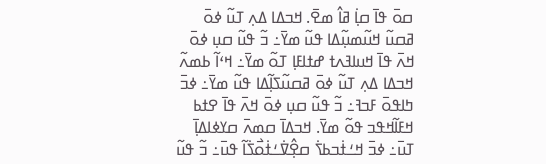ߛߋ߫ ߟߊ߫ ߛߊ߲߭ ߥߊ߮ ߘߐ߫. ߞߏߡߊ ߡߍ߲ ߠߎ߬ ߦߋ߫ ߥߛߎ߬ ߞߎ߬ߘߎ߲߬ߡߊ ߟߎ߬ ߘߌ߫߸ ߏ߬ ߟߎ߬ ߛߎ߲ ߦߋ߫ ߞߍ߫ ߟߊ߫ ߞߎߊߔߍߙ ߝߙߊߓߊ߲ ߠߋ߬ ߘߌ߫߸ ߞߵߊ߬ ߕߘߍ߬ ߞߏߡߊ ߡߍ߲ ߠߎ߬ ߦߋ߫ ߥߛߎ߬ߖߊ߲߬ߡߊ ߟߎ߬ ߘߌ߫߸ ߦߏ߫ ߤߊߟߋ߫ ߓߏߔ߸ ߏ߬ ߟߎ߬ ߛߎ߲ ߦߋ߫ ߞߍ߫ ߟߊ߫ ߐߙߕ ߞߓߊ߬ߞߟߏ ߟߋ߬ ߘߌ߫. ߞߏߡߊ߫ ߛߘߍ߫ ߛߌߦߊߡߊ߲߫ ߠߎ߫߸ ߦߏ߫ ߞߑߙ߭ߏߕߖ߭ ߛߐ߲߮ߜ߭ߑߙ߭ߋ߯ߖ߭ߊ߬ ߟߎ߫߸ ߏ߬ ߟߎ߬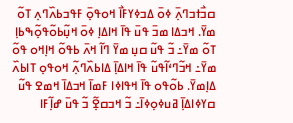ߛߏ߯ߙߏߣߍ߲߫ ߦߋ߫ ߡߏߦߌߓߊ߯ ߞߋߟߋ߲߫ ߓߟߏߕߍ߰ߣߍ߲ ߠߋ߬ ߘߌ߫. ߞߏߡߊ ߘߏ߫ ߟߎ߫ ߟߊ߫ ߞߊߡߊ߲ ߦߋ߫ ߞߎ߲߬ߕߋ߬ߟߋ߲߬ߒߕߊ߲ ߠߋ߬ ߘߌ߫߸ ߏ߬ ߟߎ߬ ߛߎ߲ ߘߌ߫ ߣߊ߬ ߞߍ߫ ߕߟߋ߬ ߞߊ߲ߞߋ ߟߋ߬ ߘߌ߫߸ ߞߏ߬ߣߵߊ߬ߟߎ߬ ߟߊ߫ ߞߊߡߊ߲߫ ߡߊߕߍ߰ߣߍ߲߬ ߞߋߟߋ߲ ߠߊߕߍ߰ ߡߊ߲ߘߌ߫. ߕߋ߬ߟߋ ߟߊ߫ ߞߟߊߦߊ ߓߘߊ߫ ߞߏߡߊ߫ ߞߘߐ ߟߎ߬ ߛߌߦߊߡߊ߲߫ ߥߎߦߋ߲ߦߊ߫߸ ߏ߬ ߞߏߛߐ߲߬ ߏ߬ ߟߎ߫ ߝߊ߲߬ߓߊ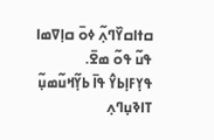ߛߙߊߛߌ߰ߣߍ߲߬ ߦߋ߫ ߛߊ߲ߜߘߊ ߟߎ߬ ߟߋ߬ ߘߐ߫.
ߟߌ߲ߓߊ߲ߕߌ߮ ߟߊ߫ ߕߌ߲߬ߞߎ߬ߘߎ߲߬ ߠߊߢߎ߲ߣߍ߲